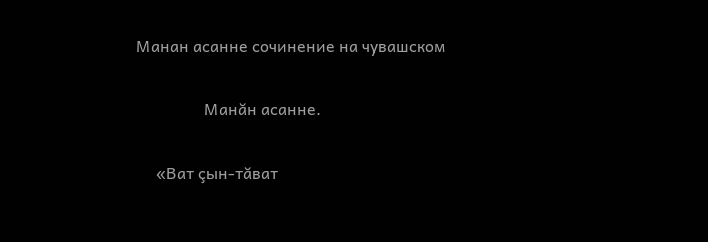Манан асанне сочинение на чувашском

                 Манăн асанне.

     «Ват çын-тăват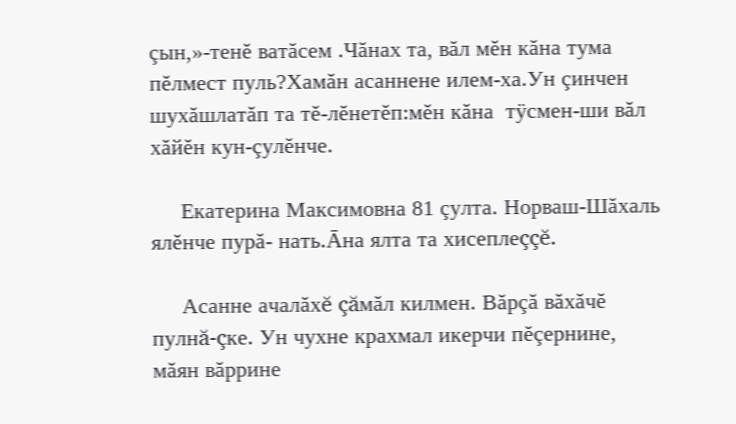çын,»-тенĕ ватăсем .Чăнах та, вăл мĕн кăна тума пĕлмест пуль?Хамăн асаннене илем-ха.Ун çинчен шухăшлатăп та тĕ-лĕнетĕп:мĕн кăна  тÿсмен-ши вăл хăйĕн кун-çулĕнче.

     Екатерина Максимовна 81 çулта. Норваш-Шăхаль ялĕнче пурă- нать.Āна ялта та хисеплеççĕ.

     Асанне ачалăхĕ çăмăл килмен. Вăрçă вăхăчĕ пулнă-çке. Ун чухне крахмал икерчи пĕçернине, мăян вăррине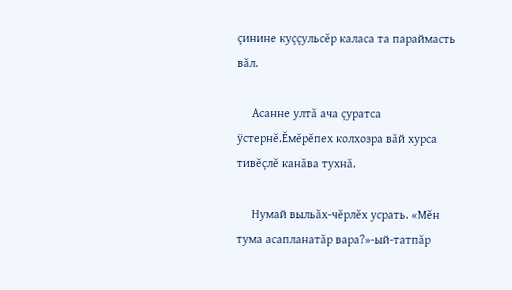çинине куççульсĕр каласа та параймасть вăл.

     Асанне ултă ача çуратса ÿстернĕ.Ĕмĕрĕпех колхозра вăй хурса тивĕçлĕ канăва тухнă.

     Нумай выльăх-чĕрлĕх усрать. «Мĕн тума асапланатăр вара?»-ый-татпăр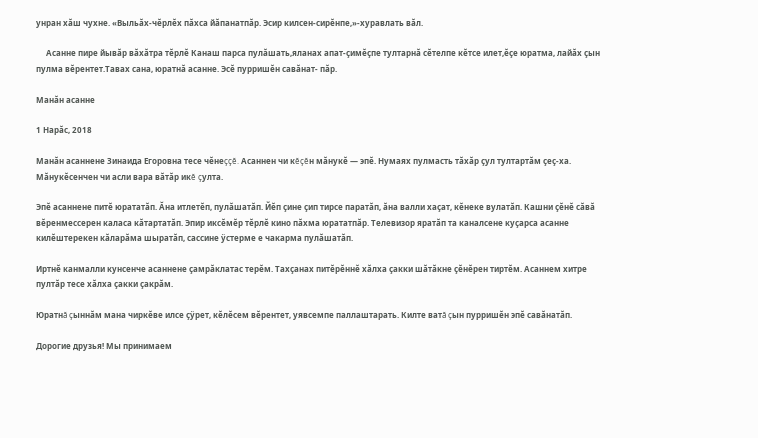унран хăш чухне. «Выльăх-чĕрлĕх пăхса йăпанатпăр. Эсир килсен-сирĕнпе,»-хуравлать вăл.

     Асанне пире йывăр вăхăтра тĕрлĕ Канаш парса пулăшать,яланах апат-çимĕçпе тултарнă сĕтелпе кĕтсе илет,ĕçе юратма, лайăх çын пулма вĕрентет.Тавах сана, юратнă асанне. Эсĕ пурришĕн савăнат- пăр.

Манăн асанне

1 Нарăс, 2018

Манăн асаннене Зинаида Егоровна тесе чĕнеççĕ. Асаннен чи кĕçĕн мăнукĕ — эпĕ. Нумаях пулмасть тăхăр çул тултартăм çеç-ха. Мăнукĕсенчен чи асли вара вăтăр икĕ çулта.

Эпĕ асаннене питĕ юрататăп. Ăна итлетĕп, пулăшатăп. Йĕп çине çип тирсе паратăп, ăна валли хаçат, кĕнеке вулатăп. Кашни çĕнĕ сăвă вĕренмессерен каласа кăтартатăп. Эпир иксĕмĕр тĕрлĕ кино пăхма юрататпăр. Телевизор яратăп та каналсене куçарса асанне килĕштерекен кăларăма шыратăп, сассине ÿстерме е чакарма пулăшатăп.

Иртнĕ канмалли кунсенче асаннене çамрăклатас терĕм. Тахçанах питĕрĕннĕ хăлха çакки шăтăкне çĕнĕрен тиртĕм. Асаннем хитре пултăр тесе хăлха çакки çакрăм.

Юратнă çыннăм мана чиркĕве илсе çÿрет, кĕлĕсем вĕрентет, уявсемпе паллаштарать. Килте ватă çын пурришĕн эпĕ савăнатăп.

Дорогие друзья! Мы принимаем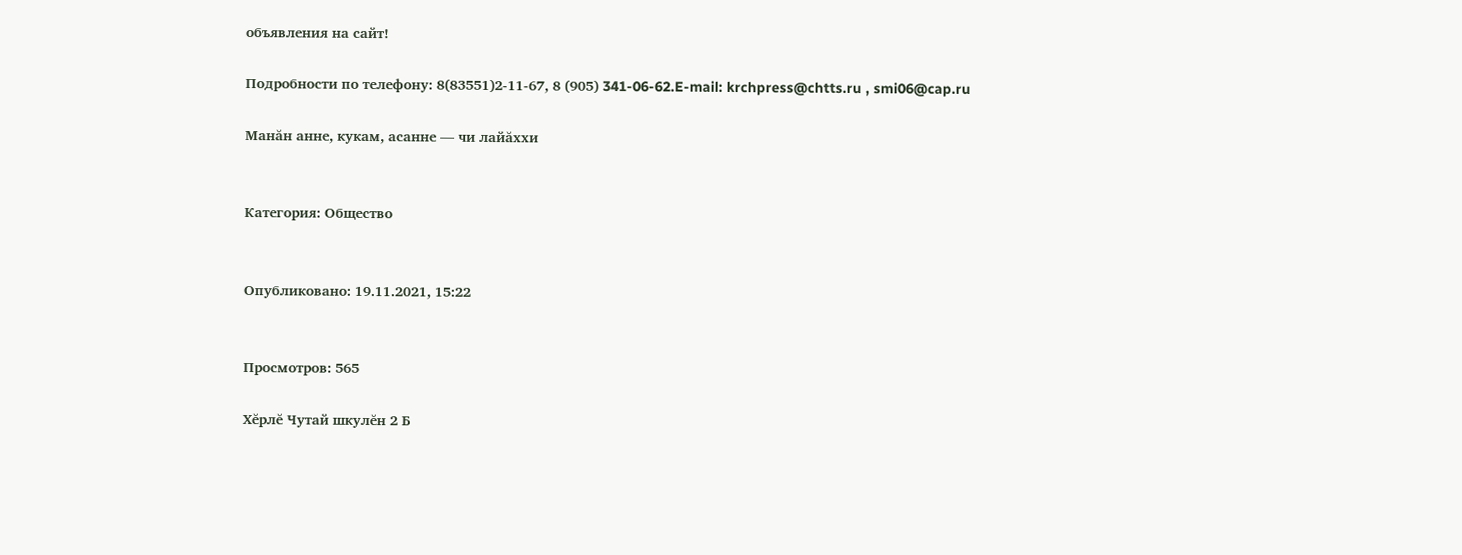объявления на сайт!

Подробности по телефону: 8(83551)2-11-67, 8 (905) 341-06-62.E-mail: krchpress@chtts.ru , smi06@cap.ru

Манăн анне, кукам, асанне — чи лайăххи


Категория: Общество


Опубликовано: 19.11.2021, 15:22


Просмотров: 565

Хĕрлĕ Чутай шкулĕн 2 Б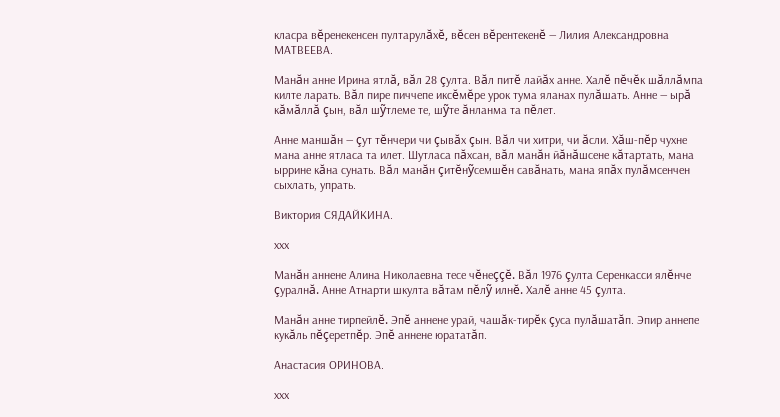класра вĕренекенсен пултарулăхĕ, вĕсен вĕрентекенĕ — Лилия Александровна МАТВЕЕВА.

Манăн анне Ирина ятлă, вăл 28 çулта. Вăл питĕ лайăх анне. Халĕ пĕчĕк шăллăмпа килте ларать. Вăл пире пиччепе иксĕмĕре урок тума яланах пулăшать. Анне — ырă кăмăллă çын, вăл шỹтлеме те, шỹте ăнланма та пĕлет.

Анне маншăн — çут тĕнчери чи çывăх çын. Вăл чи хитри, чи ăсли. Хăш-пĕр чухне мана анне ятласа та илет. Шутласа пăхсан, вăл манăн йăнăшсене кăтартать, мана ыррине кăна сунать. Вăл манăн çитĕнỹсемшĕн савăнать, мана япăх пулăмсенчен сыхлать, упрать.

Виктория СЯДАЙКИНА.

ххх

Манăн аннене Алина Николаевна тесе чĕнеççĕ. Вăл 1976 çулта Серенкасси ялĕнче çуралнă. Анне Атнарти шкулта вăтам пĕлỹ илнĕ. Халĕ анне 45 çулта.

Манăн анне тирпейлĕ. Эпĕ аннене урай, чашăк-тирĕк çуса пулăшатăп. Эпир аннепе кукăль пĕçеретпĕр. Эпĕ аннене юрататăп.

Анастасия ОРИНОВА.

ххх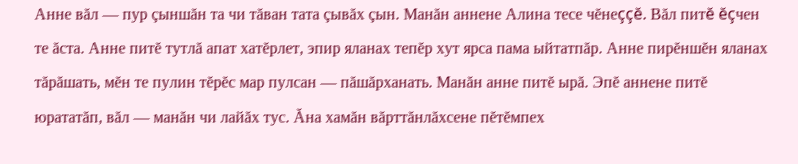Анне вăл — пур çыншăн та чи тăван тата çывăх çын. Манăн аннене Алина тесе чĕнеççĕ. Вăл питĕ ĕçчен те ăста. Анне питĕ тутлă апат хатĕрлет, эпир яланах тепĕр хут ярса пама ыйтатпăр. Анне пирĕншĕн яланах тăрăшать, мĕн те пулин тĕрĕс мар пулсан — пăшăрханать. Манăн анне питĕ ырă. Эпĕ аннене питĕ юрататăп, вăл — манăн чи лайăх тус. Ăна хамăн вăрттăнлăхсене пĕтĕмпех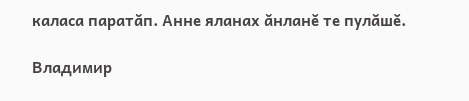каласа паратăп. Анне яланах ăнланĕ те пулăшĕ.

Владимир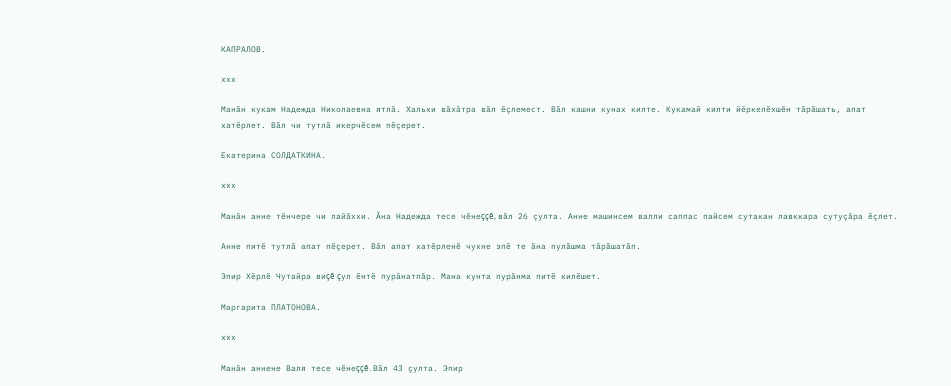КАПРАЛОВ.

ххх

Манăн кукам Надежда Николаевна ятлă. Хальхи вăхăтра вăл ĕçлемест. Вăл кашни кунах килте. Кукамай килти йĕркелĕхшĕн тăрăшать, апат хатĕрлет. Вăл чи тутлă икерчĕсем пĕçерет.

Екатерина СОЛДАТКИНА.

ххх

Манăн анне тĕнчере чи лайăххи. Ăна Надежда тесе чĕнеççĕ, вăл 26 çулта. Анне машинсем валли саппас пайсем сутакан лавккара сутуçăра ĕçлет.

Анне питĕ тутлă апат пĕçерет. Вăл апат хатĕрленĕ чухне эпĕ те ăна пулăшма тăрăшатăп.

Эпир Хĕрлĕ Чутайра виçĕ çул ĕнтĕ пурăнатпăр. Мана кунта пурăнма питĕ килĕшет.

Маргарита ПЛАТОНОВА.

ххх

Манăн аннене Валя тесе чĕнеççĕ. Вăл 43 çулта. Эпир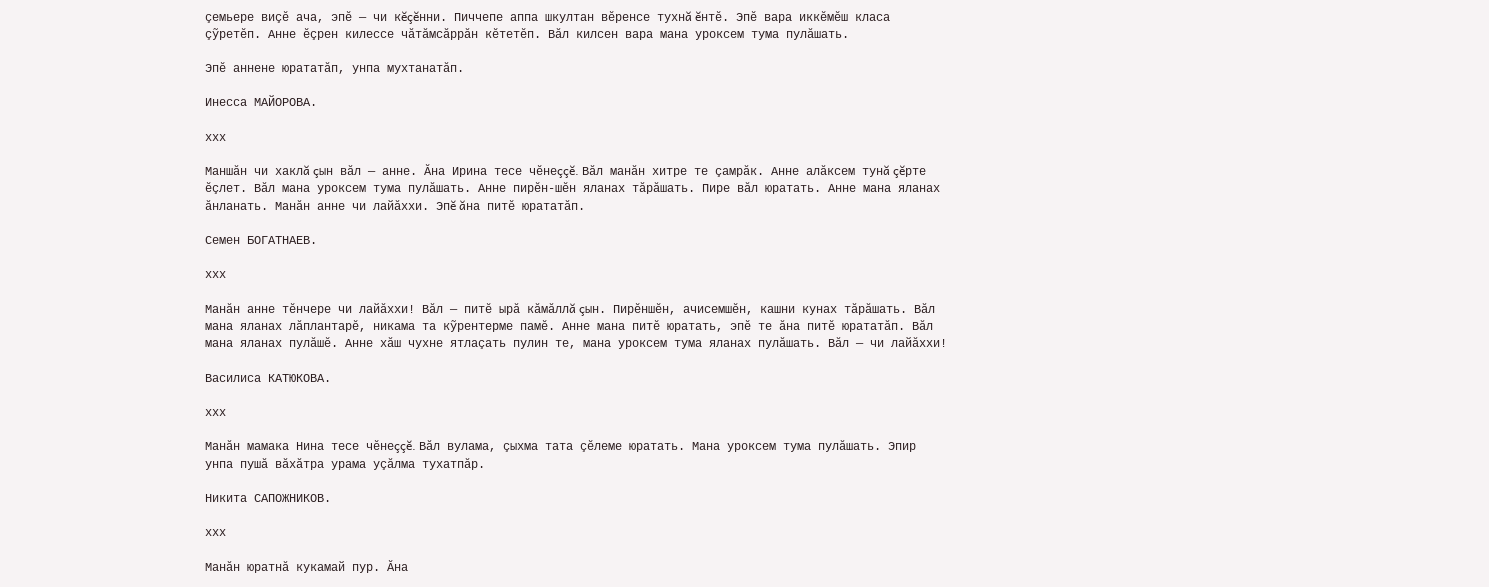çемьере виçĕ ача, эпĕ — чи кĕçĕнни. Пиччепе аппа шкултан вĕренсе тухнă ĕнтĕ. Эпĕ вара иккĕмĕш класа çỹретĕп. Анне ĕçрен килессе чăтăмсăррăн кĕтетĕп. Вăл килсен вара мана уроксем тума пулăшать.

Эпĕ аннене юрататăп, унпа мухтанатăп.

Инесса МАЙОРОВА.

ххх

Маншăн чи хаклă çын вăл — анне. Ăна Ирина тесе чĕнеççĕ. Вăл манăн хитре те çамрăк. Анне алăксем тунă çĕрте ĕçлет. Вăл мана уроксем тума пулăшать. Анне пирĕн-шĕн яланах тăрăшать. Пире вăл юратать. Анне мана яланах ăнланать. Манăн анне чи лайăххи. Эпĕ ăна питĕ юрататăп.

Семен БОГАТНАЕВ.

ххх

Манăн анне тĕнчере чи лайăххи! Вăл — питĕ ырă кăмăллă çын. Пирĕншĕн, ачисемшĕн, кашни кунах тăрăшать. Вăл мана яланах лăплантарĕ, никама та кỹрентерме памĕ. Анне мана питĕ юратать, эпĕ те ăна питĕ юрататăп. Вăл мана яланах пулăшĕ. Анне хăш чухне ятлаçать пулин те, мана уроксем тума яланах пулăшать. Вăл — чи лайăххи!

Василиса КАТЮКОВА.

ххх

Манăн мамака Нина тесе чĕнеççĕ. Вăл вулама, çыхма тата çĕлеме юратать. Мана уроксем тума пулăшать. Эпир унпа пушă вăхăтра урама уçăлма тухатпăр.

Никита САПОЖНИКОВ.

ххх

Манăн юратнă кукамай пур. Ăна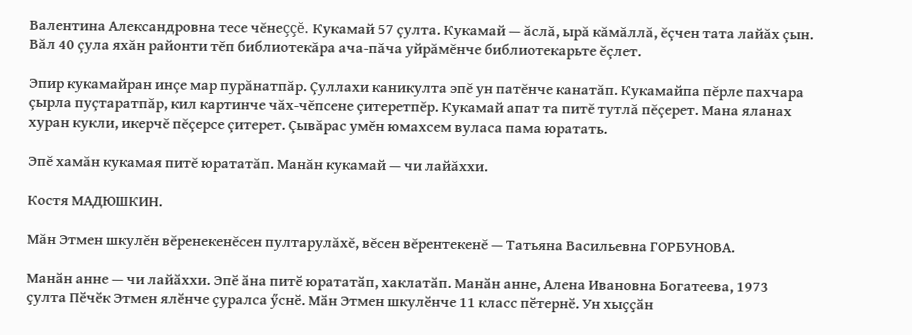Валентина Александровна тесе чĕнеççĕ. Кукамай 57 çулта. Кукамай — ăслă, ырă кăмăллă, ĕçчен тата лайăх çын. Вăл 40 çула яхăн районти тĕп библиотекăра ача-пăча уйрăмĕнче библиотекарьте ĕçлет.

Эпир кукамайран инçе мар пурăнатпăр. Çуллахи каникулта эпĕ ун патĕнче канатăп. Кукамайпа пĕрле пахчара çырла пуçтаратпăр, кил картинче чăх-чĕпсене çитеретпĕр. Кукамай апат та питĕ тутлă пĕçерет. Мана яланах хуран кукли, икерчĕ пĕçерсе çитерет. Çывăрас умĕн юмахсем вуласа пама юратать.

Эпĕ хамăн кукамая питĕ юрататăп. Манăн кукамай — чи лайăххи.

Костя МАДЮШКИН.

Мăн Этмен шкулĕн вĕренекенĕсен пултарулăхĕ, вĕсен вĕрентекенĕ — Татьяна Васильевна ГОРБУНОВА.

Манӑн анне — чи лайӑххи. Эпӗ ӑна питӗ юрататӑп, хаклатӑп. Манӑн анне, Алена Ивановна Богатеева, 1973 ҫулта Пӗчӗк Этмен ялӗнче ҫуралса ӳснӗ. Мӑн Этмен шкулӗнче 11 класс пӗтернӗ. Ун хыҫҫӑн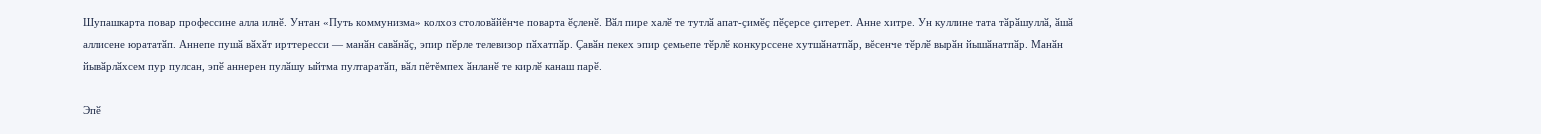Шупашкарта повар профессине алла илнӗ. Унтан «Путь коммунизма» колхоз столовӑйĕнче поварта ӗҫленӗ. Вӑл пире халӗ те тутлӑ апат-ҫимӗҫ пӗҫерсе ҫитерет. Анне хитре. Ун куллине тата тӑрӑшуллӑ, ӑшӑ аллисене юрататӑп. Аннепе пушӑ вӑхӑт ирттересси — манӑн савӑнӑҫ, эпир пӗрле телевизор пӑхатпӑр. Ҫавӑн пекех эпир ҫемьепе тӗрлӗ конкурссене хутшӑнатпӑр, вĕсенче тӗрлӗ вырӑн йышӑнатпӑр. Манӑн йывӑрлӑхсем пур пулсан, эпӗ аннерен пулӑшу ыйтма пултаратӑп, вӑл пĕтĕмпех ӑнланӗ те кирлӗ канаш парӗ.

Эпӗ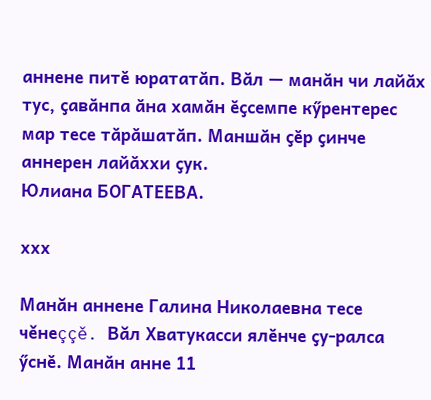аннене питӗ юрататӑп. Вӑл — манӑн чи лайӑх тус, ҫавӑнпа ӑна хамӑн ӗҫсемпе кӳрентерес мар тесе тӑрӑшатӑп. Маншӑн ҫӗр ҫинче аннерен лайӑххи ҫук.
Юлиана БОГАТЕЕВА.

ххх

Манăн аннене Галина Николаевна тесе чěнеççě. Вăл Хватукасси ялӗнче ҫу-ралса ӳснӗ. Манӑн анне 11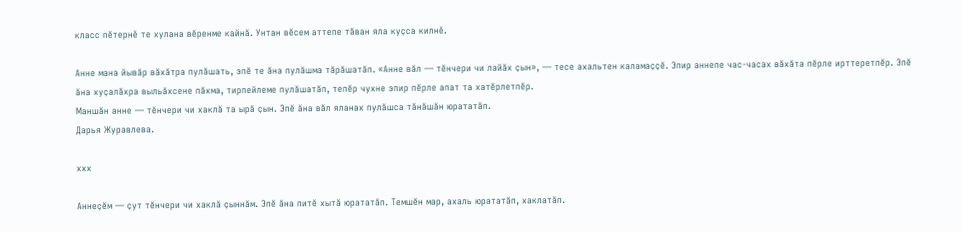класс пӗтернě те хулана вӗренме кайнă. Унтан вӗсем аттепе тӑван яла куҫса килнě.

Анне мана йывӑр вӑхӑтра пулӑшать, эпӗ те ăна пулăшма тӑрӑшатӑп. «Анне вӑл — тӗнчери чи лайӑх ҫын», — тесе ахальтен каламаҫҫӗ. Эпир аннепе час-часах вӑхӑта пӗрле ирттеретпӗр. Эпӗ ӑна хуҫалӑхра выльăхсене пăхма, тирпейлеме пулӑшатӑп, тепӗр чухне эпир пӗрле апат та хатӗрлетпӗр.
Маншӑн анне — тӗнчери чи хаклӑ та ырӑ ҫын. Эпӗ ӑна вӑл яланах пулӑшса тӑнӑшӑн юрататӑп.
Дарья Журавлева.

ххх

Аннеҫӗм — ҫут тӗнчери чи хаклӑ ҫыннӑм. Эпӗ ӑна питӗ хытӑ юрататӑп. Темшӗн мар, ахаль юрататӑп, хаклатӑп.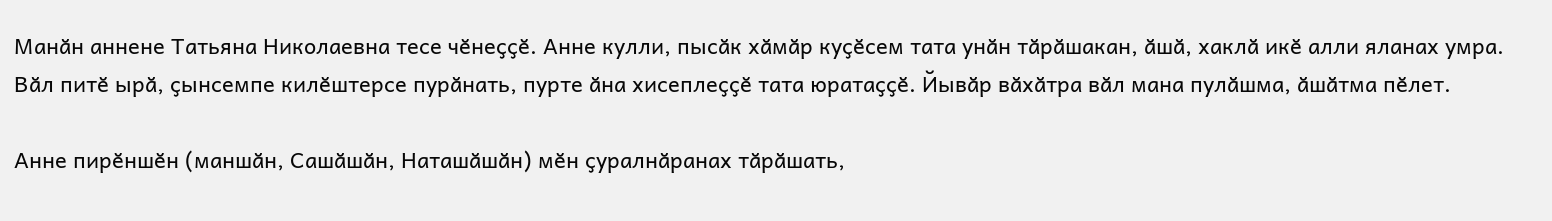Манӑн аннене Татьяна Николаевна тесе чӗнеҫҫӗ. Анне кулли, пысӑк хӑмӑр куҫӗсем тата унӑн тӑрӑшакан, ӑшӑ, хаклӑ икӗ алли яланах умра. Вӑл питӗ ырӑ, ҫынсемпе килӗштерсе пурӑнать, пурте ӑна хисеплеҫҫӗ тата юратаҫҫӗ. Йывӑр вӑхӑтра вӑл мана пулӑшма, ӑшӑтма пӗлет.

Анне пирӗншӗн (маншӑн, Сашӑшӑн, Наташӑшӑн) мӗн ҫуралнӑранах тӑрӑшать,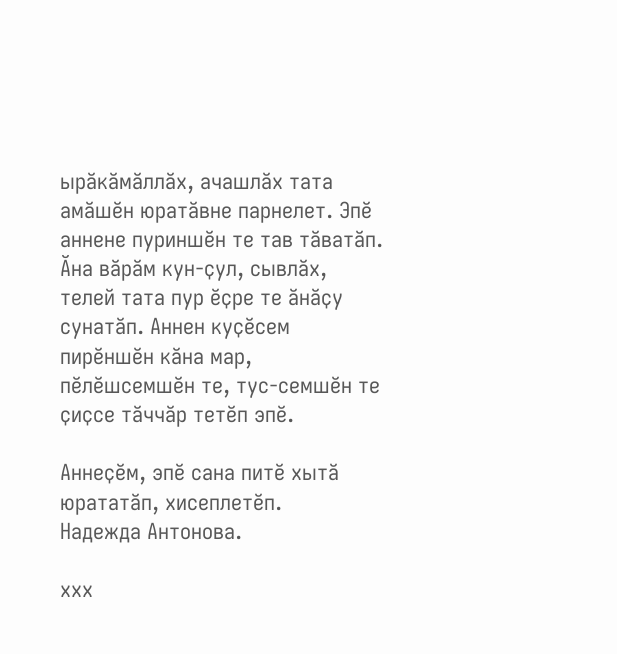ырӑкӑмӑллӑх, ачашлӑх тата амӑшӗн юратӑвне парнелет. Эпӗ аннене пуриншӗн те тав тӑватӑп. Ӑна вӑрӑм кун-ҫул, сывлӑх, телей тата пур ӗҫре те ӑнӑҫу сунатӑп. Аннен куҫӗсем пирӗншӗн кӑна мар, пӗлӗшсемшӗн те, тус-семшӗн те ҫиҫсе тӑччӑр тетӗп эпӗ.

Аннеҫӗм, эпӗ сана питӗ хытӑ юрататӑп, хисеплетӗп.
Надежда Антонова.

ххх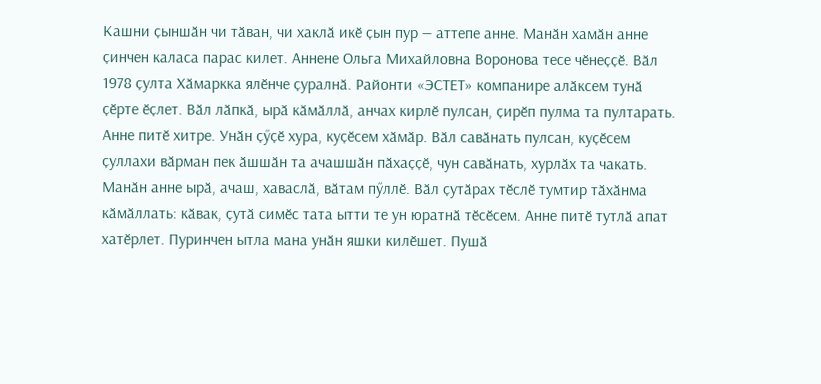Кашни ҫыншӑн чи тӑван, чи хаклӑ икӗ ҫын пур — аттепе анне. Манӑн хамӑн анне ҫинчен каласа парас килет. Аннене Ольга Михайловна Воронова тесе чӗнеҫҫӗ. Вӑл 1978 ҫулта Хӑмаркка ялӗнче ҫуралнӑ. Районти «ЭСТЕТ» компанире алӑксем тунӑ ҫӗрте ӗҫлет. Вӑл лӑпкӑ, ырӑ кӑмӑллӑ, анчах кирлӗ пулсан, ҫирӗп пулма та пултарать. Анне питӗ хитре. Унӑн ҫӳҫӗ хура, куҫӗсем хӑмӑр. Вӑл савӑнать пулсан, куҫӗсем ҫуллахи вӑрман пек ӑшшӑн та ачашшӑн пӑхаҫҫӗ, чун савӑнать, хурлӑх та чакать. Манӑн анне ырӑ, ачаш, хаваслӑ, вӑтам пӳллӗ. Вӑл ҫутӑрах тӗслӗ тумтир тӑхӑнма кӑмӑллать: кӑвак, ҫутӑ симӗс тата ытти те ун юратнӑ тӗсӗсем. Анне питӗ тутлӑ апат хатӗрлет. Пуринчен ытла мана унӑн яшки килӗшет. Пушӑ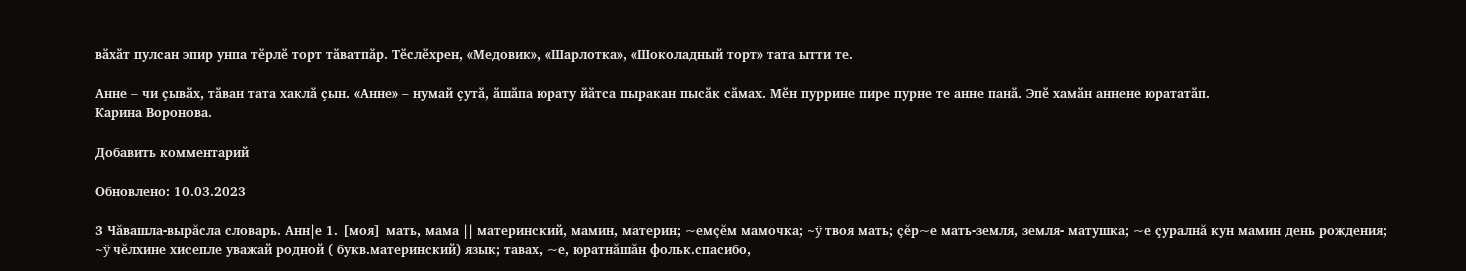вӑхӑт пулсан эпир унпа тӗрлӗ торт тӑватпӑр. Тӗслӗхрен, «Медовик», «Шарлотка», «Шоколадный торт» тата ытти те.

Анне – чи ҫывӑх, тӑван тата хаклӑ ҫын. «Анне» – нумай ҫутӑ, ӑшӑпа юрату йӑтса пыракан пысӑк сӑмах. Мӗн пуррине пире пурне те анне панӑ. Эпӗ хамӑн аннене юрататӑп.
Карина Воронова.

Добавить комментарий

Обновлено: 10.03.2023

3 Чăвашла-вырăсла словарь. Анн|е 1. [моя] мать, мама || материнский, мамин, материн; ~емçĕм мамочка; ~ÿ твоя мать; çĕр~е мать-земля, земля- матушка; ~е çуралнă кун мамин день рождения; ~ÿ чĕлхине хисепле уважай родной ( букв.материнский) язык; тавах, ~е, юратнăшăн фольк.спасибо,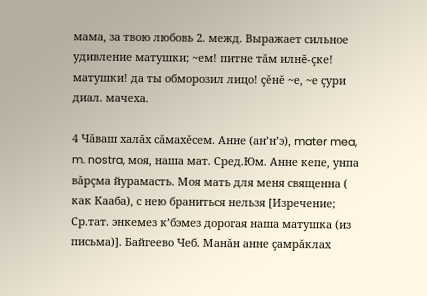мама, за твою любовь 2. межд. Выражает сильное удивление матушки; ~ем! питне тăм илнĕ-çке! матушки! да ты обморозил лицо! çĕнĕ ~е, ~е çури диал. мачеха.

4 Чăваш халăх сăмахĕсем. Анне (ан’н’э), mater mea, m. nostra, моя, наша мат. Сред.Юм. Анне кепе, унпа вăрçма йурамасть. Моя мать для меня священна ( как Кааба), с нею браниться нельзя [Изречение; Ср.тат. энкемез к’бэмез дорогая наша матушка (из письма)]. Байгеево Чеб. Манăн анне çамрăклах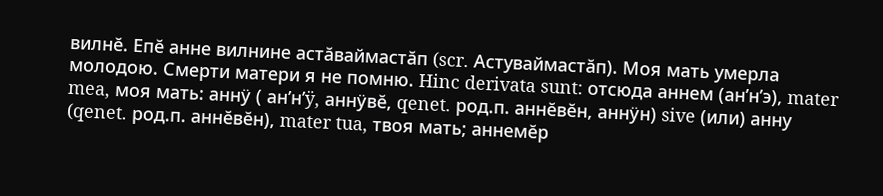вилнĕ. Епĕ анне вилнине астăваймастăп (scr. Астуваймастăп). Моя мать умерла молодою. Смерти матери я не помню. Hinc derivata sunt: отсюда аннем (ан’н’э), mater mea, моя мать: аннÿ ( ан’н’ÿ, аннÿвĕ, qenet. род.п. аннĕвĕн, аннÿн) sive (или) анну (qenet. род.п. аннĕвĕн), mater tua, твоя мать; аннемĕр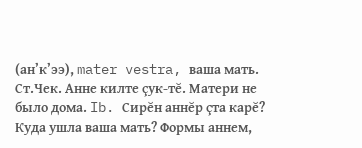(ан’к’ээ), mater vestra, ваша мать. Ст.Чек. Анне килте çук-тĕ. Матери не было дома. Ib. Сирĕн аннĕр çта карĕ? Куда ушла ваша мать? Формы аннем,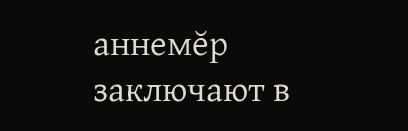аннемĕр заключают в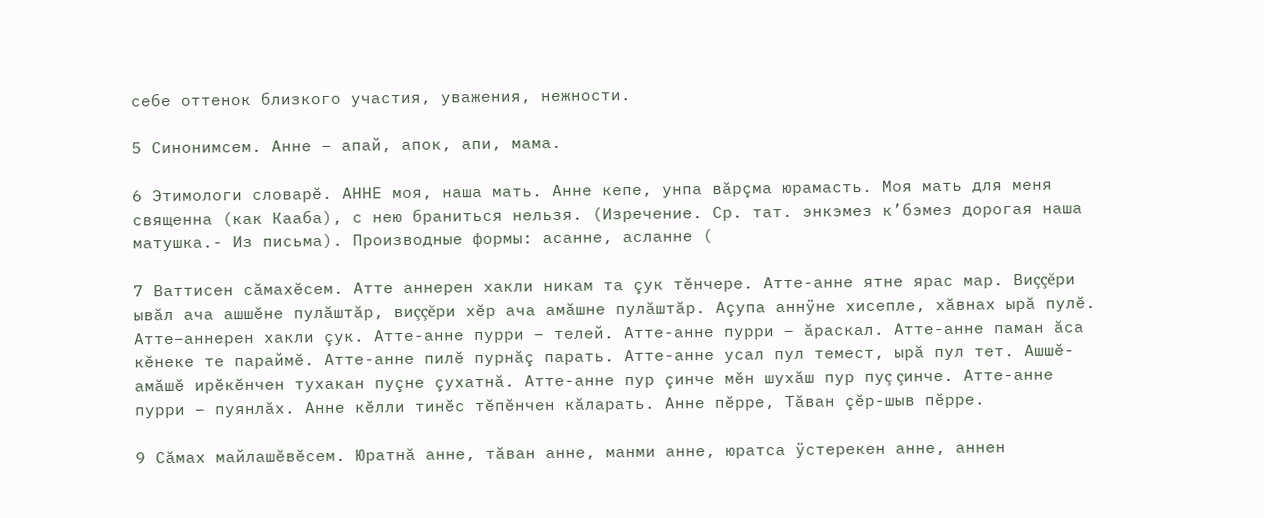себе оттенок близкого участия, уважения, нежности.

5 Синонимсем. Анне – апай, апок, апи, мама.

6 Этимологи словарĕ. АННЕ моя, наша мать. Анне кепе, унпа вăрçма юрамасть. Моя мать для меня священна (как Кааба), с нею браниться нельзя. (Изречение. Ср. тат. энкэмез к’бэмез дорогая наша матушка.- Из письма). Производные формы: асанне, асланне (

7 Ваттисен сăмахĕсем. Атте аннерен хакли никам та çук тĕнчере. Атте-анне ятне ярас мар. Виççĕри ывăл ача ашшĕне пулăштăр, виççĕри хĕр ача амăшне пулăштăр. Аçупа аннÿне хисепле, хăвнах ырă пулĕ. Атте–аннерен хакли çук. Атте-анне пурри – телей. Атте-анне пурри – ăраскал. Атте-анне паман ăса кĕнеке те параймĕ. Атте-анне пилĕ пурнăç парать. Атте-анне усал пул темест, ырă пул тет. Ашшĕ-амăшĕ ирĕкĕнчен тухакан пуçне çухатнă. Атте-анне пур çинче мĕн шухăш пур пуç çинче. Атте-анне пурри – пуянлăх. Анне кĕлли тинĕс тĕпĕнчен кăларать. Анне пĕрре, Тăван çĕр-шыв пĕрре.

9 Сăмах майлашĕвĕсем. Юратнă анне, тăван анне, манми анне, юратса ÿстерекен анне, аннен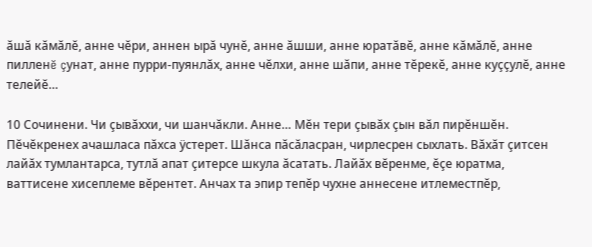ăшă кăмăлĕ, анне чĕри, аннен ырă чунĕ, анне ăшши, анне юратăвĕ, анне кăмăлĕ, анне пилленĕ çунат, анне пурри-пуянлăх, анне чĕлхи, анне шăпи, анне тĕрекĕ, анне куççулĕ, анне телейĕ…

10 Сочинени. Чи çывăххи, чи шанчăкли. Анне… Мĕн тери çывăх çын вăл пирĕншĕн. Пĕчĕкренех ачашласа пăхса ÿстерет. Шăнса пăсăласран, чирлесрен сыхлать. Вăхăт çитсен лайăх тумлантарса, тутлă апат çитерсе шкула ăсатать. Лайăх вĕренме, ĕçе юратма, ваттисене хисеплеме вĕрентет. Анчах та эпир тепĕр чухне аннесене итлеместпĕр,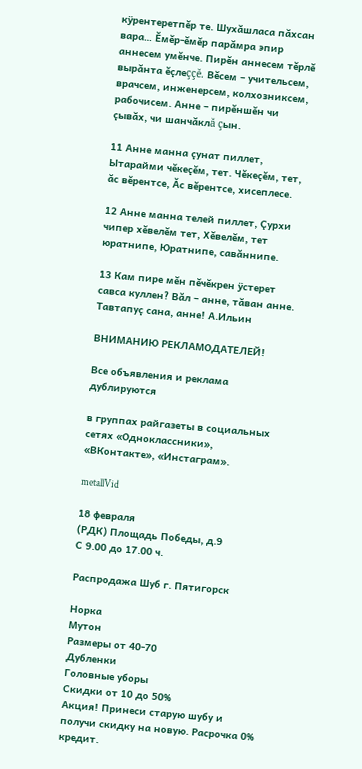кÿрентеретпĕр те. Шухăшласа пăхсан вара… Ĕмĕр-ĕмĕр парăмра эпир аннесем умĕнче. Пирĕн аннесем тĕрлĕ вырăнта ĕçлеççĕ. Вĕсем – учительсем, врачсем, инженерсем, колхозниксем, рабочисем. Анне – пирĕншĕн чи çывăх, чи шанчăклă çын.

11 Анне манна çунат пиллет, Ытарайми чĕкеçĕм, тет. Чĕкеçĕм, тет, ăс вĕрентсе, Ăс вĕрентсе, хисеплесе.

12 Анне манна телей пиллет, Çурхи чипер хĕвелĕм тет, Хĕвелĕм, тет юратнипе, Юратнипе, савăннипе.

13 Кам пире мĕн пĕчĕкрен ÿстерет савса куллен? Вăл – анне, тăван анне. Тавтапуç сана, анне! А.Ильин

ВНИМАНИЮ РЕКЛАМОДАТЕЛЕЙ!

Все объявления и реклама дублируются

в группах райгазеты в социальных сетях «Одноклассники», «ВКонтакте», «Инстаграм».

metallVid

18 февраля
(РДК) Площадь Победы, д.9
С 9.00 до 17.00 ч.

Распродажа Шуб г. Пятигорск

Норка
Мутон
Размеры от 40-70
Дубленки
Головные уборы
Скидки от 10 до 50%
Акция! Принеси старую шубу и получи скидку на новую. Расрочка 0% кредит.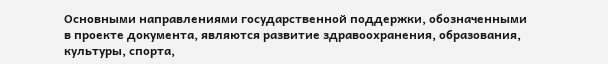Основными направлениями государственной поддержки, обозначенными в проекте документа, являются развитие здравоохранения, образования, культуры, спорта,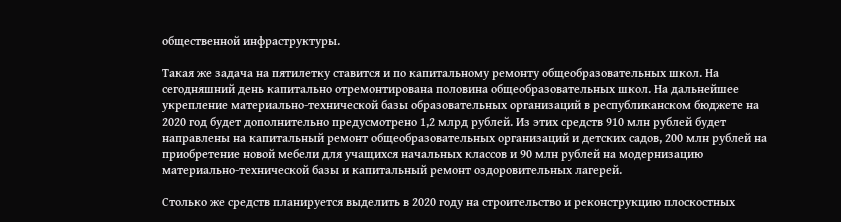общественной инфраструктуры.

Такая же задача на пятилетку ставится и по капитальному ремонту общеобразовательных школ. На сегодняшний день капитально отремонтирована половина общеобразовательных школ. На дальнейшее укрепление материально-технической базы образовательных организаций в республиканском бюджете на 2020 год будет дополнительно предусмотрено 1,2 млрд рублей. Из этих средств 910 млн рублей будет направлены на капитальный ремонт общеобразовательных организаций и детских садов, 200 млн рублей на приобретение новой мебели для учащихся начальных классов и 90 млн рублей на модернизацию материально-технической базы и капитальный ремонт оздоровительных лагерей.

Столько же средств планируется выделить в 2020 году на строительство и реконструкцию плоскостных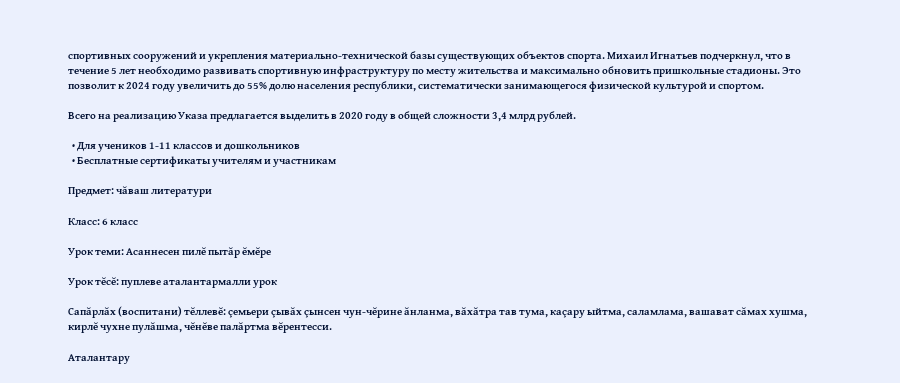спортивных сооружений и укрепления материально-технической базы существующих объектов спорта. Михаил Игнатьев подчеркнул, что в течение 5 лет необходимо развивать спортивную инфраструктуру по месту жительства и максимально обновить пришкольные стадионы. Это позволит к 2024 году увеличить до 55% долю населения республики, систематически занимающегося физической культурой и спортом.

Всего на реализацию Указа предлагается выделить в 2020 году в общей сложности 3,4 млрд рублей.

  • Для учеников 1-11 классов и дошкольников
  • Бесплатные сертификаты учителям и участникам

Предмет: чăваш литератури

Класс: 6 класс

Урок теми: Асаннесен пилĕ пытăр ĕмĕре

Урок тĕсĕ: пуплеве аталантармалли урок

Сапăрлăх (воспитани) тĕллевĕ: çемьери çывăх çынсен чун-чĕрине ăнланма, вăхăтра тав тума, каçару ыйтма, саламлама, вашават сăмах хушма, кирлĕ чухне пулăшма, чĕнĕве палăртма вĕрентесси.

Аталантару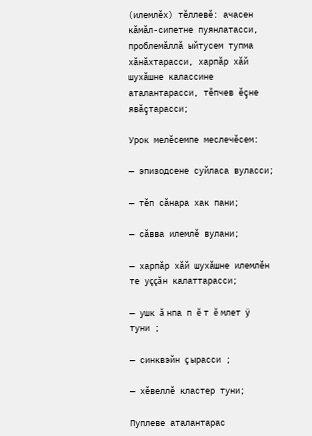(илемлĕх) тĕллевĕ: ачасен кăмăл-сипетне пуянлатасси, проблемăллă ыйтусем тупма хăнăхтарасси, харпăр хăй шухăшне калассине аталантарасси, тěпчев ěçне явăçтарасси;

Урок мелĕсемпе меслечĕсем:

— эпизодсене суйласа вуласси;

— тĕп сăнара хак пани;

— сăвва илемлĕ вулани;

— харпăр хăй шухăшне илемлĕн те уççăн калаттарасси;

— ушк ă нпа п ĕ т ĕ млет ÿ туни ;

— синквэйн ç ырасси ;

— хĕвеллĕ кластер туни;

Пуплеве аталантарас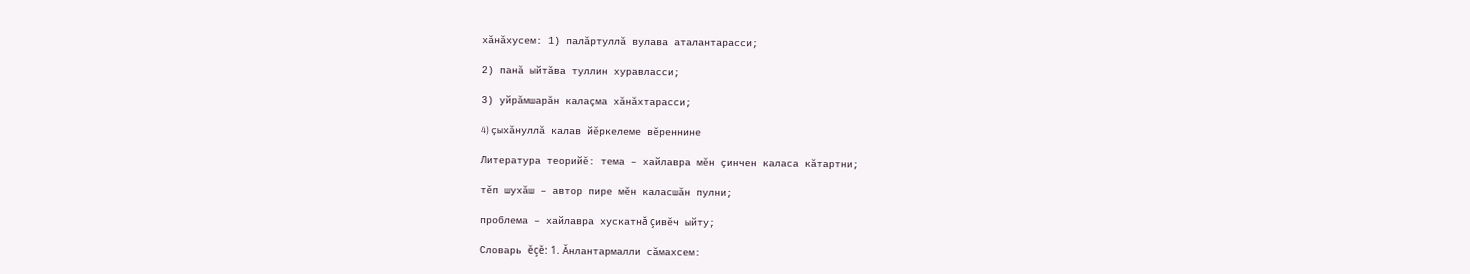хăнăхусем: 1) палăртуллă вулава аталантарасси;

2) панă ыйтăва туллин хуравласси;

3) уйрăмшарăн калаçма хăнăхтарасси;

4) çыхăнуллă калав йĕркелеме вĕреннине

Литература теорийĕ: тема – хайлавра мĕн çинчен каласа кăтартни;

тĕп шухăш – автор пире мĕн каласшăн пулни;

проблема – хайлавра хускатнă çивĕч ыйту;

Словарь ĕçĕ: 1. Ăнлантармалли сăмахсем: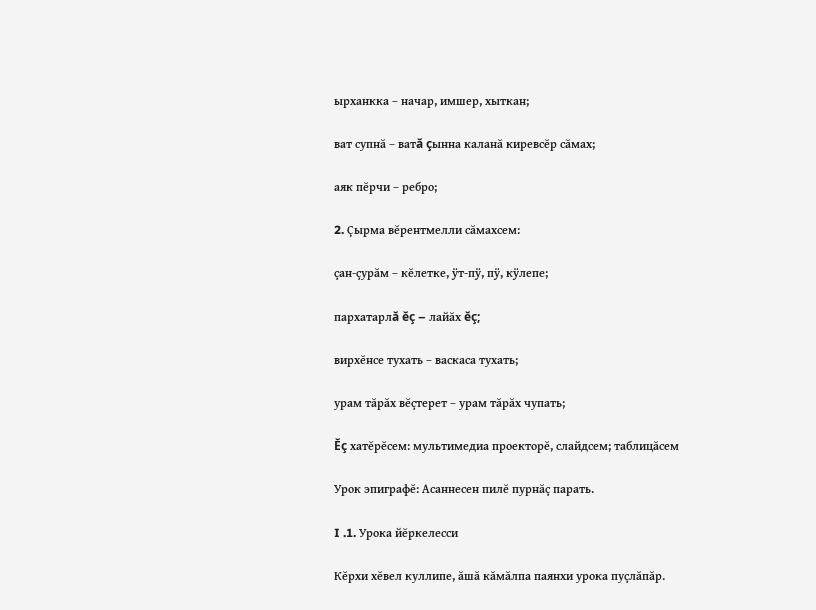ырханкка – начар, имшер, хыткан;

ват супнă – ватă çынна каланă киревсĕр сăмах;

аяк пĕрчи – ребро;

2. Çырма вĕрентмелли сăмахсем:

çан-çурăм – кĕлетке, ÿт-пÿ, пÿ, кÿлепе;

пархатарлă ĕç – лайăх ĕç;

вирхĕнсе тухать – васкаса тухать;

урам тăрăх вĕçтерет – урам тăрăх чупать;

Ĕç хатĕрĕсем: мультимедиа проекторĕ, слайдсем; таблицăсем

Урок эпиграфĕ: Асаннесен пилĕ пурнăç парать.

I .1. Урока йĕркелесси

Кĕрхи хĕвел куллипе, ăшă кăмăлпа паянхи урока пуçлăпăр.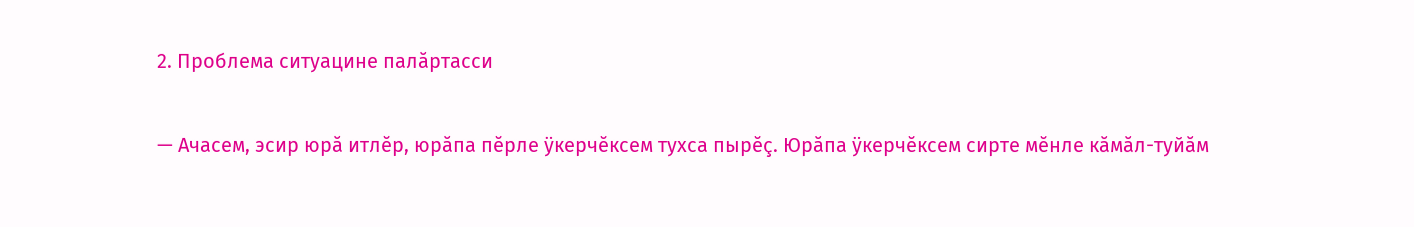2. Проблема ситуацине палăртасси

— Ачасем, эсир юрă итлĕр, юрăпа пĕрле ÿкерчĕксем тухса пырĕç. Юрăпа ÿкерчĕксем сирте мĕнле кăмăл-туйăм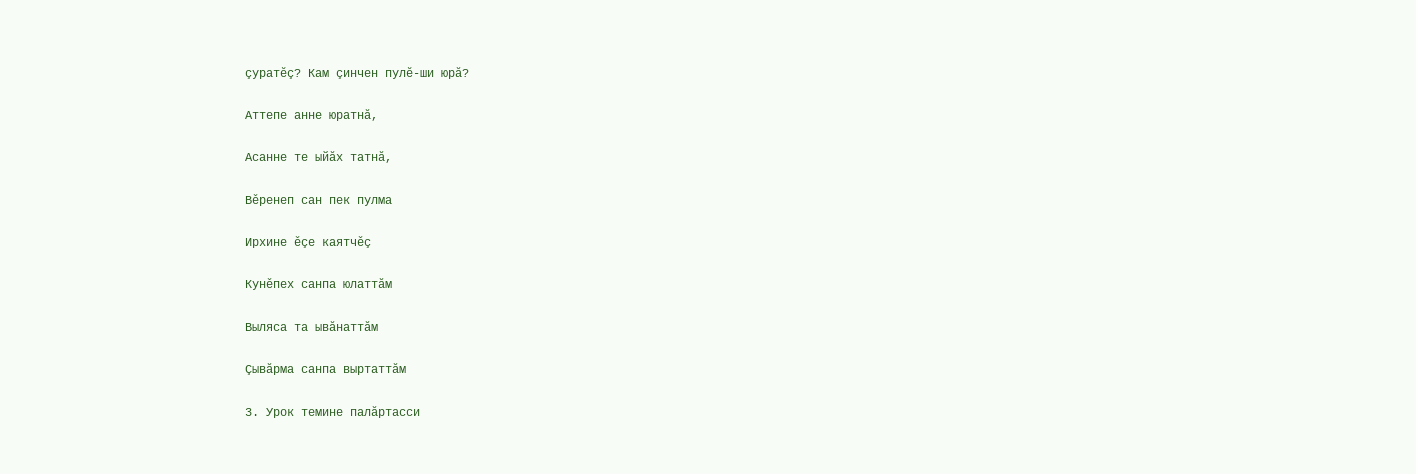çуратĕç? Кам çинчен пулĕ-ши юрă?

Аттепе анне юратнă,

Асанне те ыйăх татнă,

Вěренеп сан пек пулма

Ирхине ěçе каятчěç

Кунěпех санпа юлаттăм

Выляса та ывăнаттăм

Çывăрма санпа выртаттăм

3. Урок темине палăртасси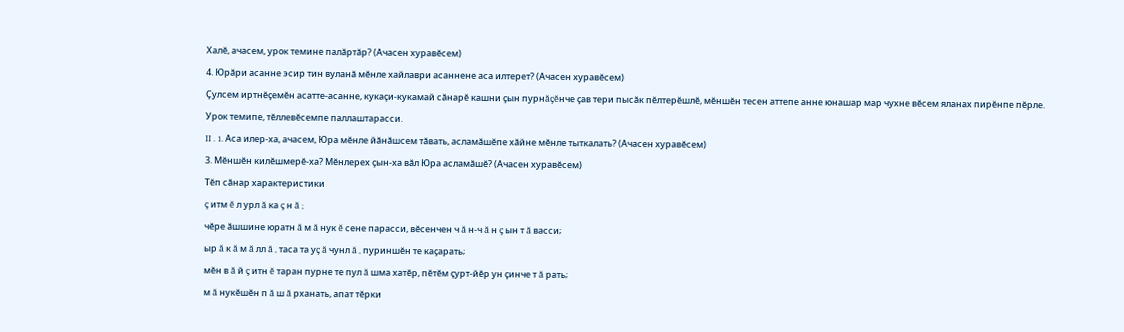Халĕ, ачасем, урок темине палăртăр? (Ачасен хуравĕсем)

4. Юрăри асанне эсир тин вуланă мĕнле хайлаври асаннене аса илтерет? (Ачасен хуравĕсем)

Çулсем иртнĕçемĕн асатте-асанне, кукаçи-кукамай сăнарĕ кашни çын пурнăçĕнче çав тери пысăк пĕлтерĕшлĕ, мĕншĕн тесен аттепе анне юнашар мар чухне вĕсем яланах пирĕнпе пĕрле.

Урок темипе, тĕллевĕсемпе паллаштарасси.

II . 1. Аса илер-ха, ачасем, Юра мĕнле йăнăшсем тăвать, асламăшĕпе хăйне мĕнле тыткалать? (Ачасен хуравĕсем)

3. Мĕншĕн килĕшмерĕ-ха? Мĕнлерех çын-ха вăл Юра асламăшĕ? (Ачасен хуравĕсем)

Тĕп сăнар характеристики

ç итм ĕ л урл ă ка ç н ă ;

чĕре ăшшине юратн ă м ă нук ĕ сене парасси, вĕсенчен ч ă н-ч ă н ç ын т ă васси;

ыр ă к ă м ă лл ă , таса та уç ă чунл ă , пуриншĕн те каçарать;

мĕн в ă й ç итн ĕ таран пурне те пул ă шма хатĕр, пĕтĕм çурт-йĕр ун çинче т ă рать;

м ă нукĕшĕн п ă ш ă рханать, апат тĕрки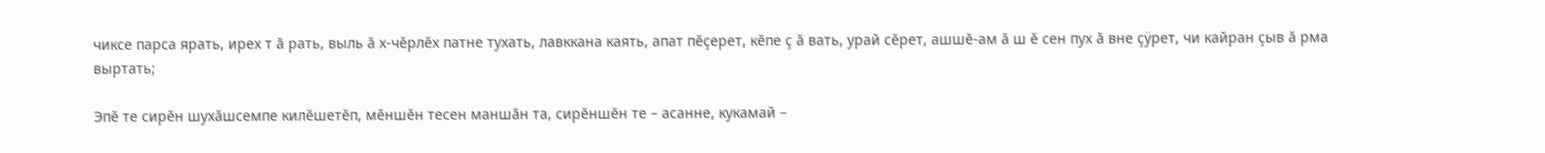чиксе парса ярать, ирех т ă рать, выль ă х-чĕрлĕх патне тухать, лавккана каять, апат пĕçерет, кĕпе ç ă вать, урай сĕрет, ашшĕ-ам ă ш ĕ сен пух ă вне çÿрет, чи кайран çыв ă рма выртать;

Эпĕ те сирĕн шухăшсемпе килĕшетĕп, мĕншĕн тесен маншăн та, сирĕншĕн те – асанне, кукамай –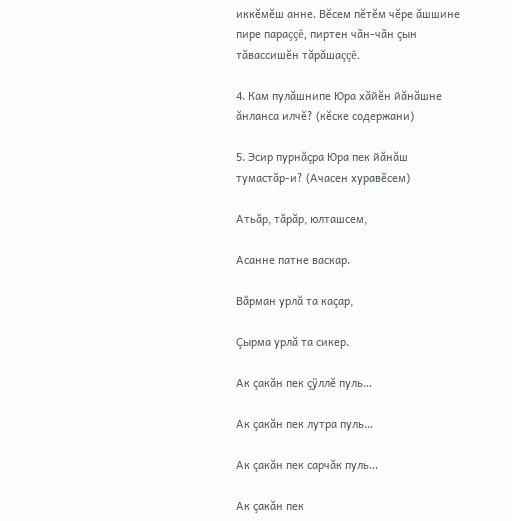иккĕмĕш анне. Вĕсем пĕтĕм чĕре ăшшине пире параççĕ, пиртен чăн-чăн çын тăвассишĕн тăрăшаççĕ.

4. Кам пулăшнипе Юра хăйĕн йăнăшне ăнланса илчĕ? (кĕске содержани)

5. Эсир пурнăçра Юра пек йăнăш тумастăр-и? (Ачасен хуравĕсем)

Атьăр, тăрăр, юлташсем,

Асанне патне васкар.

Вăрман урлă та каçар,

Çырма урлă та сикер.

Ак çакăн пек çÿллĕ пуль…

Ак çакăн пек лутра пуль…

Ак çакăн пек сарчăк пуль…

Ак çакăн пек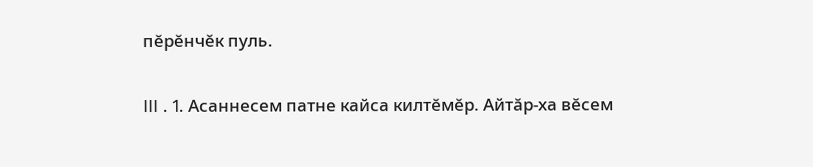пĕрĕнчĕк пуль.

III . 1. Асаннесем патне кайса килтĕмĕр. Айтăр-ха вĕсем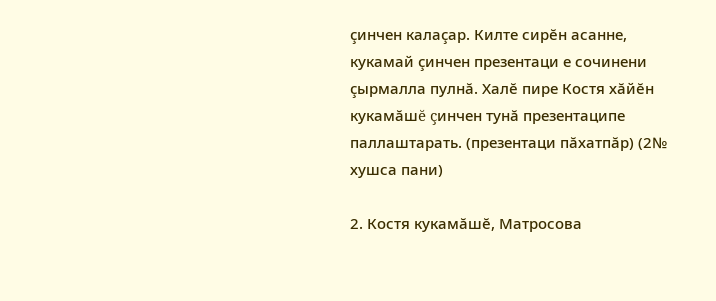çинчен калаçар. Килте сирĕн асанне, кукамай çинчен презентаци е сочинени çырмалла пулнă. Халĕ пире Костя хăйĕн кукамăшĕ çинчен тунă презентаципе паллаштарать. (презентаци пăхатпăр) (2№ хушса пани)

2. Костя кукамăшĕ, Матросова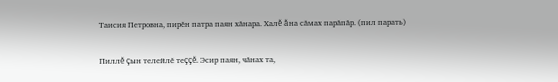Таисия Петровна, пирĕн патра паян хăнара. Халĕ ăна сăмах парăпăр. (пил парать)

Пиллĕ çын телейлĕ теççĕ. Эсир паян, чăнах та,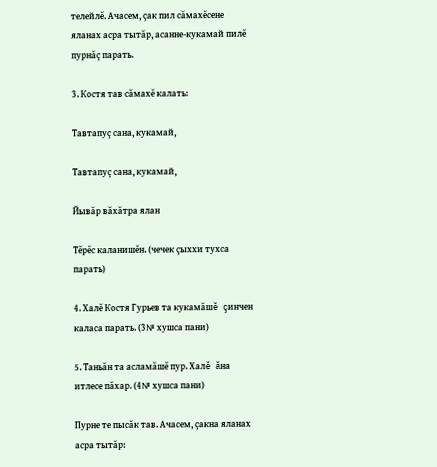телейлĕ. Ачасем, çак пил сăмахĕсене яланах асра тытăр, асанне-кукамай пилĕ пурнăç парать.

3. Костя тав сăмахĕ калать:

Тавтапуç сана, кукамай,

Тавтапуç сана, кукамай,

Йывăр вăхăтра ялан

Тĕрĕс каланишĕн. (чечек çыххи тухса парать)

4. Халĕ Костя Гурьев та кукамăшĕ çинчен каласа парать. (3№ хушса пани)

5. Таньăн та асламăшĕ пур. Халĕ ăна итлесе пăхар. (4№ хушса пани)

Пурне те пысăк тав. Ачасем, çакна яланах асра тытăр: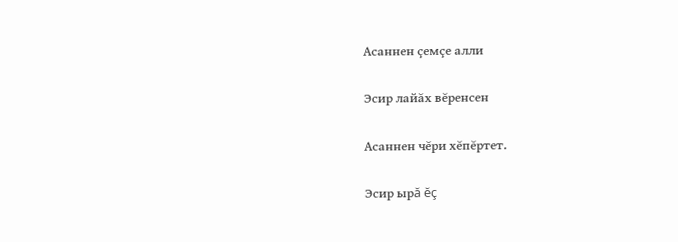Асаннен çемçе алли

Эсир лайăх вĕренсен

Асаннен чĕри хĕпĕртет.

Эсир ырă ĕç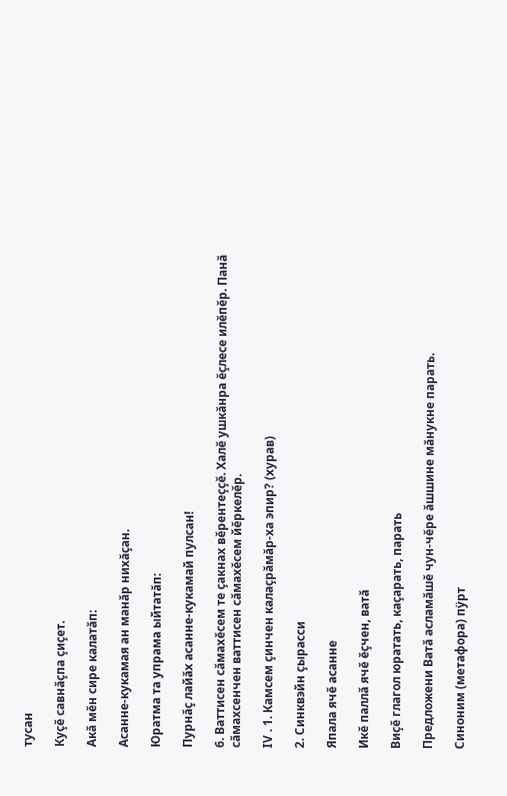тусан

Куçĕ савнăçпа çиçет.

Акă мĕн сире калатăп:

Асанне-кукамая ан манăр нихăçан.

Юратма та упрама ыйтатăп:

Пурнăç лайăх асанне-кукамай пулсан!

6. Ваттисен сăмахĕсем те çакнах вĕрентеççĕ. Халĕ ушкăнра ĕçлесе илĕпĕр. Панă сăмахсенчен ваттисен сăмахĕсем йĕркелĕр.

IV . 1. Камсем çинчен калаçрăмăр-ха эпир? (хурав)

2. Синквэйн çырасси

Япала ячĕ асанне

Икĕ паллă ячĕ ĕçчен, ватă

Виçĕ глагол юратать, каçарать, парать

Предложени Ватă асламăшĕ чун-чĕре ăшшине мăнукне парать.

Синоним (метафора) пÿрт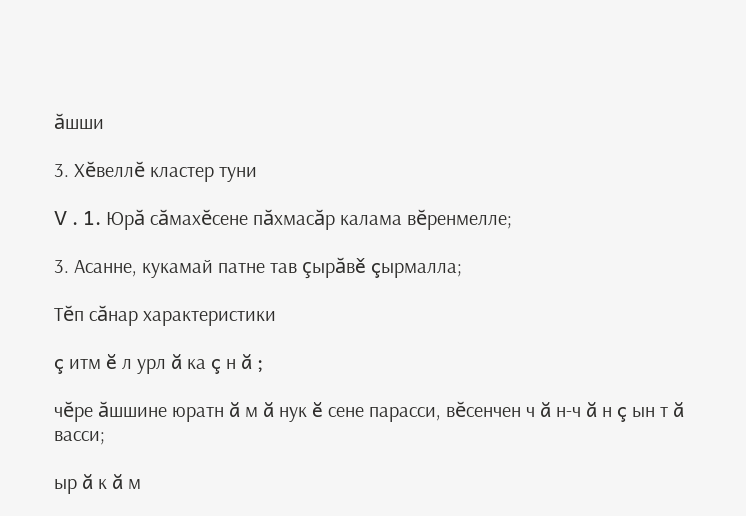ăшши

3. Хĕвеллĕ кластер туни

V . 1. Юрă сăмахĕсене пăхмасăр калама вĕренмелле;

3. Асанне, кукамай патне тав çырăвě çырмалла;

Тĕп сăнар характеристики

ç итм ĕ л урл ă ка ç н ă ;

чĕре ăшшине юратн ă м ă нук ĕ сене парасси, вĕсенчен ч ă н-ч ă н ç ын т ă васси;

ыр ă к ă м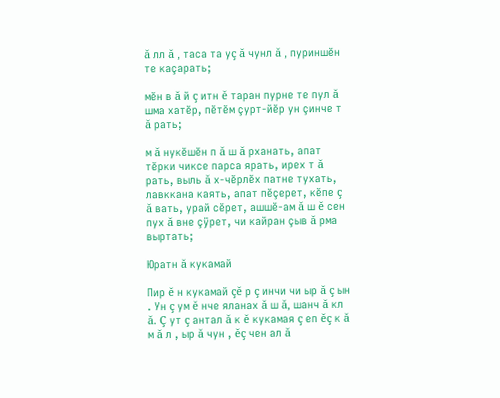ă лл ă , таса та уç ă чунл ă , пуриншĕн те каçарать;

мĕн в ă й ç итн ĕ таран пурне те пул ă шма хатĕр, пĕтĕм çурт-йĕр ун çинче т ă рать;

м ă нукĕшĕн п ă ш ă рханать, апат тĕрки чиксе парса ярать, ирех т ă рать, выль ă х-чĕрлĕх патне тухать, лавккана каять, апат пĕçерет, кĕпе ç ă вать, урай сĕрет, ашшĕ-ам ă ш ĕ сен пух ă вне çÿрет, чи кайран çыв ă рма выртать;

Юратн ă кукамай

Пир ĕ н кукамай çĕ р ç инчи чи ыр ă ç ын . Ун ç ум ĕ нче яланах ă ш ă, шанч ă кл ă. Ç ут ç антал ă к ĕ кукамая ç еп ĕç к ă м ă л , ыр ă чун , ĕç чен ал ă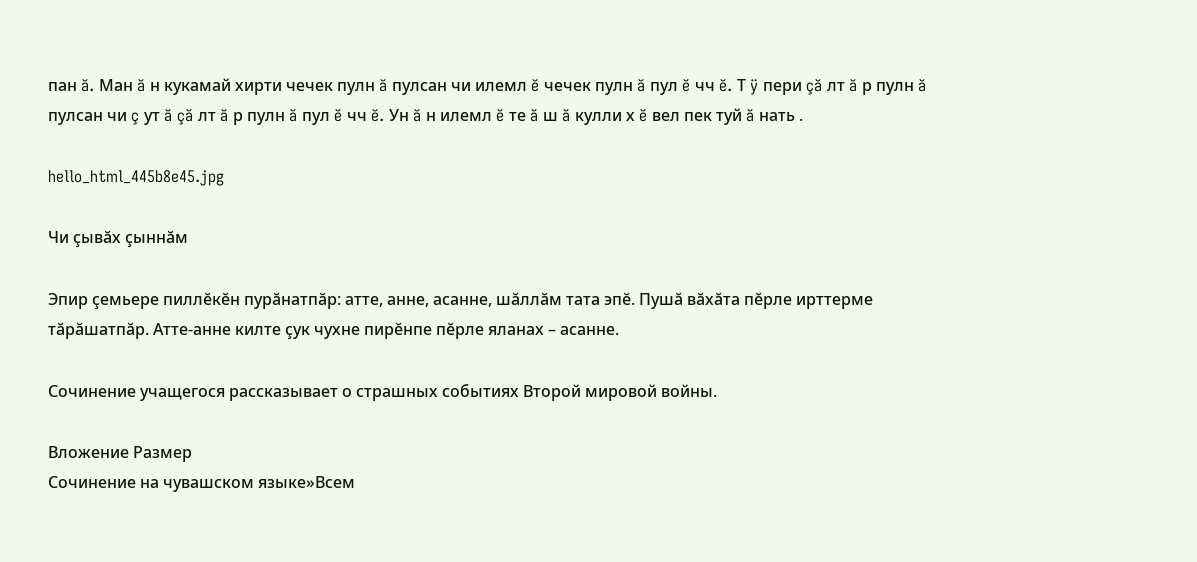пан ă. Ман ă н кукамай хирти чечек пулн ă пулсан чи илемл ĕ чечек пулн ă пул ĕ чч ĕ. Т ÿ пери çă лт ă р пулн ă пулсан чи ç ут ă çă лт ă р пулн ă пул ĕ чч ĕ. Ун ă н илемл ĕ те ă ш ă кулли х ĕ вел пек туй ă нать .

hello_html_445b8e45.jpg

Чи çывăх çыннăм

Эпир çемьере пиллĕкĕн пурăнатпăр: атте, анне, асанне, шăллăм тата эпĕ. Пушă вăхăта пĕрле ирттерме тăрăшатпăр. Атте-анне килте çук чухне пирĕнпе пĕрле яланах – асанне.

Сочинение учащегося рассказывает о страшных событиях Второй мировой войны.

Вложение Размер
Сочинение на чувашском языке»Всем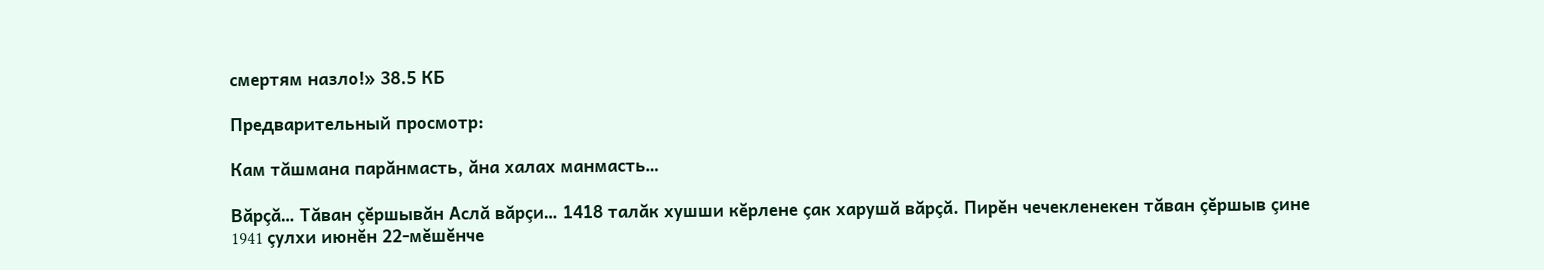смертям назло!» 38.5 КБ

Предварительный просмотр:

Кам тăшмана парăнмасть, ăна халах манмасть…

Вăрçă… Тăван çĕршывăн Аслă вăрçи… 1418 талăк хушши кĕрлене çак харушă вăрçă. Пирĕн чечекленекен тăван çĕршыв çине 1941 çулхи июнĕн 22-мĕшĕнче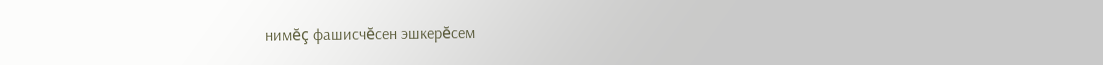нимĕç фашисчĕсен эшкерĕсем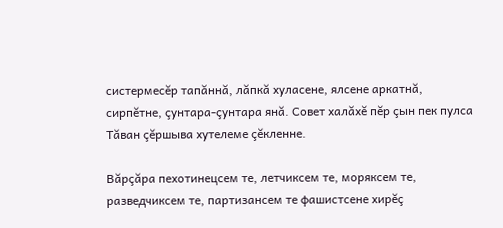систермесĕр тапăннă, лăпкă хуласене, ялсене аркатнă, сирпĕтне, çунтара-çунтара янă. Совет халăхĕ пĕр çын пек пулса Тăван çĕршыва хутелеме çĕкленне.

Вăрçăра пехотинецсем те, летчиксем те, моряксем те, разведчиксем те, партизансем те фашистсене хирĕç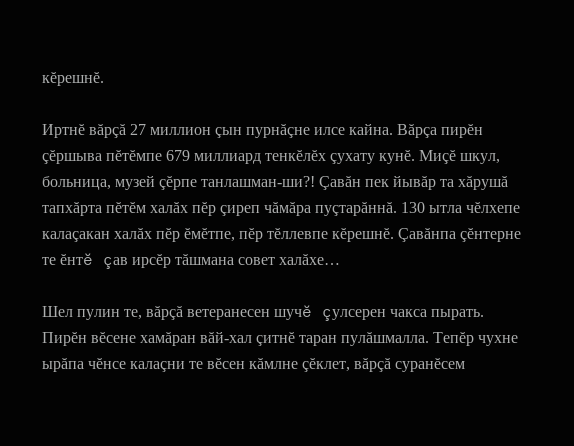кĕрешнĕ.

Иртнĕ вăрçă 27 миллион çын пурнăçне илсе кайна. Вăрçа пирĕн çĕршыва пĕтĕмпе 679 миллиард тенкĕлĕх çухату кунĕ. Миçĕ шкул, больница, музей çĕрпе танлашман-ши?! Çавăн пек йывăр та хăрушă тапхăрта пĕтĕм халăх пĕр çиреп чăмăра пуçтарăннă. 130 ытла чĕлхепе калаçакан халăх пĕр ĕмĕтпе, пĕр тĕллевпе кĕрешнĕ. Çавăнпа çĕнтерне те ĕнтĕ çав ирсĕр тăшмана совет халăхе…

Шел пулин те, вăрçă ветеранесен шучĕ çулсерен чакса пырать. Пирĕн вĕсене хамăран вăй-хал çитнĕ таран пулăшмалла. Тепĕр чухне ырăпа чĕнсе калаçни те вĕсен кăмлне çĕклет, вăрçă суранĕсем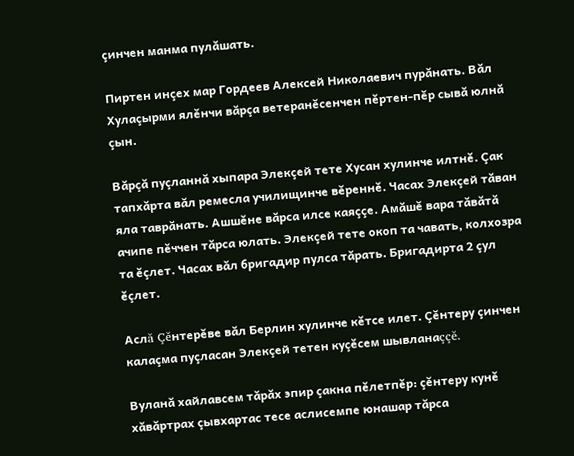çинчен манма пулăшать.

Пиртен инçех мар Гордеев Алексей Николаевич пурăнать. Вăл Хулаçырми ялĕнчи вăрçа ветеранĕсенчен пĕртен-пĕр сывă юлнă çын.

Вăрçă пуçланнă хыпара Элекçей тете Хусан хулинче илтнĕ. Çак тапхăрта вăл ремесла училищинче вĕреннĕ. Часах Элекçей тăван яла таврăнать. Ашшĕне вăрса илсе каяççе. Амăшĕ вара тăвăтă ачипе пĕччен тăрса юлать. Элекçей тете окоп та чавать, колхозра та ĕçлет. Часах вăл бригадир пулса тăрать. Бригадирта 2 çул ĕçлет.

Аслă Çĕнтерĕве вăл Берлин хулинче кĕтсе илет. Çĕнтеру çинчен калаçма пуçласан Элекçей тетен куçĕсем шывланаççĕ.

Вуланă хайлавсем тăрăх эпир çакна пĕлетпĕр: çĕнтеру кунĕ хăвăртрах çывхартас тесе аслисемпе юнашар тăрса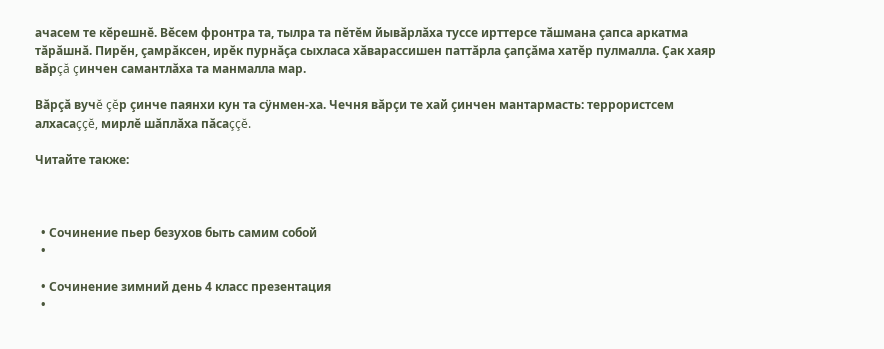ачасем те кĕрешнĕ. Вĕсем фронтра та, тылра та пĕтĕм йывăрлăха туссе ирттерсе тăшмана çапса аркатма тăрăшнă. Пирĕн, çамрăксен, ирĕк пурнăçа сыхласа хăварассишен паттăрла çапçăма хатĕр пулмалла. Çак хаяр вăрçă çинчен самантлăха та манмалла мар.

Вăрçă вучĕ çĕр çинче паянхи кун та сÿнмен-ха. Чечня вăрçи те хай çинчен мантармасть: террористсем алхасаççĕ, мирлĕ шăплăха пăсаççĕ.

Читайте также:



  • Сочинение пьер безухов быть самим собой
  •

  • Сочинение зимний день 4 класс презентация
  •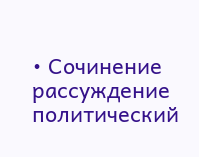• Сочинение рассуждение политический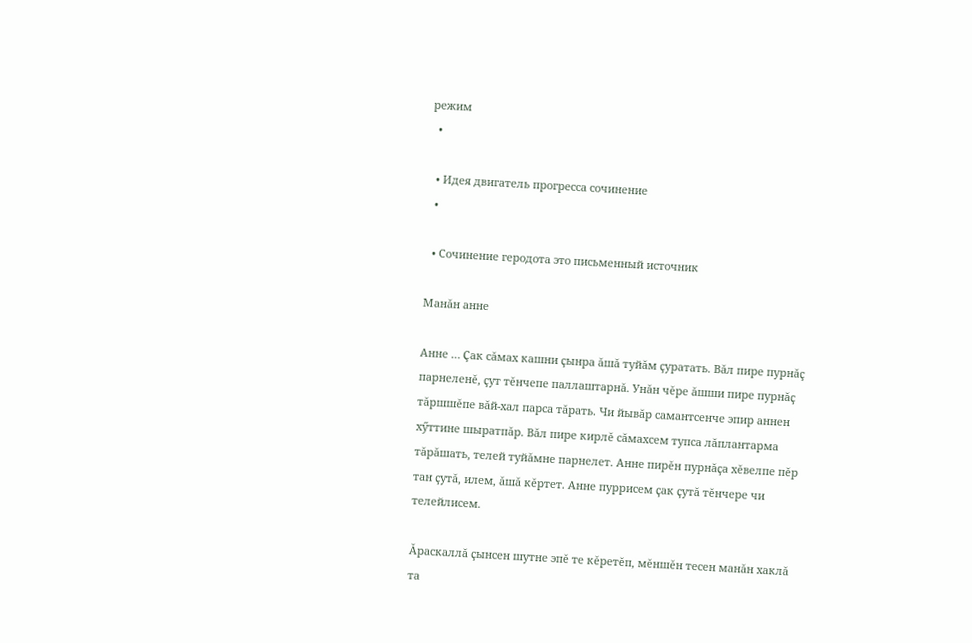режим
  •

  • Идея двигатель прогресса сочинение
  •

  • Сочинение геродота это письменный источник

Манăн анне

Анне … Ҫак сăмах кашни ҫынра ăшă туйăм ҫуратать. Вăл пире пурнăҫ парнеленĕ, ҫут тĕнчепе паллаштарнă. Унăн чĕре ăшши пире пурнăҫ тăршшĕпе вăй-хал парса тăрать. Чи йывăр самантсенче эпир аннен хӳттине шыратпăр. Вăл пире кирлĕ сăмахсем тупса лăплантарма тăрăшать, телей туйăмне парнелет. Анне пирĕн пурнăҫа хĕвелпе пĕр тан ҫутă, илем, ăшă кĕртет. Анне пуррисем ҫак ҫутă тĕнчере чи телейлисем.

Ăраскаллă ҫынсен шутне эпĕ те кĕретĕп, мĕншĕн тесен манăн хаклă та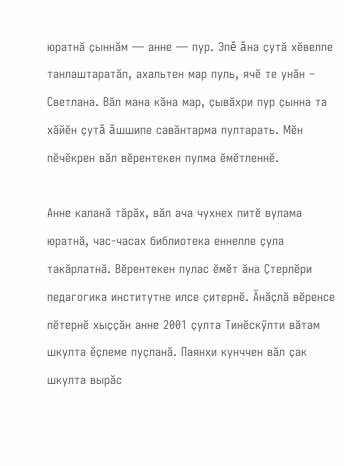юратнă ҫыннăм — анне — пур. Эпĕ ăна ҫутă хĕвелпе танлаштаратăп, ахальтен мар пуль, ячĕ те унăн – Светлана. Вăл мана кăна мар, ҫывăхри пур ҫынна та хăйĕн ҫутă ăшшипе савăнтарма пултарать. Мĕн пĕчĕкрен вăл вĕрентекен пулма ĕмĕтленнĕ.

Анне каланă тăрăх, вăл ача чухнех питĕ вулама юратнă, час-часах библиотека еннелле ҫула такăрлатнă. Вĕрентекен пулас ĕмĕт ăна Ҫтерлĕри педагогика институтне илсе ҫитернĕ. Ăнăҫлă вĕренсе пĕтернĕ хыҫҫăн анне 2001 ҫулта Тинĕскӳлти вăтам шкулта ĕҫлеме пуҫланă. Паянхи кунччен вăл ҫак шкулта вырăс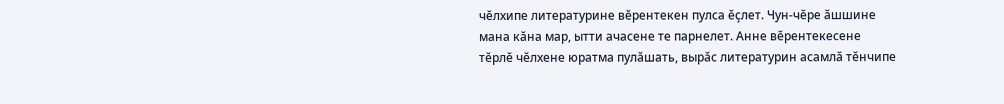чĕлхипе литературине вĕрентекен пулса ĕҫлет. Чун-чĕре ăшшине мана кăна мар, ытти ачасене те парнелет. Анне вĕрентекесене тĕрлĕ чĕлхене юратма пулăшать, вырăс литературин асамлă тĕнчипе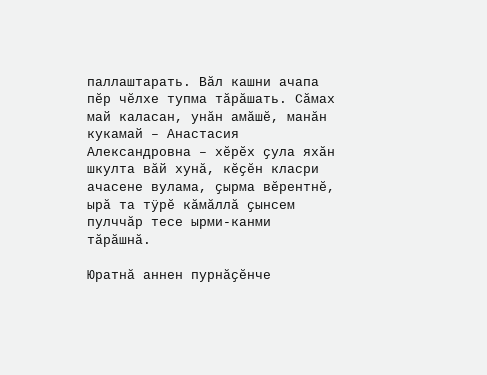паллаштарать. Вăл кашни ачапа пĕр чĕлхе тупма тăрăшать. Сăмах май каласан, унăн амăшĕ, манăн кукамай – Анастасия Александровна – хĕрĕх ҫула яхăн шкулта вăй хунă, кĕҫĕн класри ачасене вулама, ҫырма вĕрентнĕ, ырă та тÿрĕ кăмăллă ҫынсем пулччăр тесе ырми-канми тăрăшнă.

Юратнă аннен пурнăҫĕнче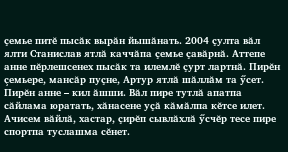ҫемье питĕ пысăк вырăн йышăнать. 2004 ҫулта вăл ялти Станислав ятлă каччăпа ҫемье ҫавăрнă. Аттепе анне пĕрлешсенех пысăк та илемлĕ ҫурт лартнă. Пирĕн çемьере, мансăр пуҫне, Артур ятлă шăллăм та ӳсет. Пирĕн анне – кил ăшши. Вăл пире тутлă апатпа сăйлама юратать, хăнасене уҫă кăмăлпа кĕтсе илет. Ачисем вăйлă, хастар, ҫирĕп сывлăхлă ӳсчĕр тесе пире спортпа туслашма сĕнет.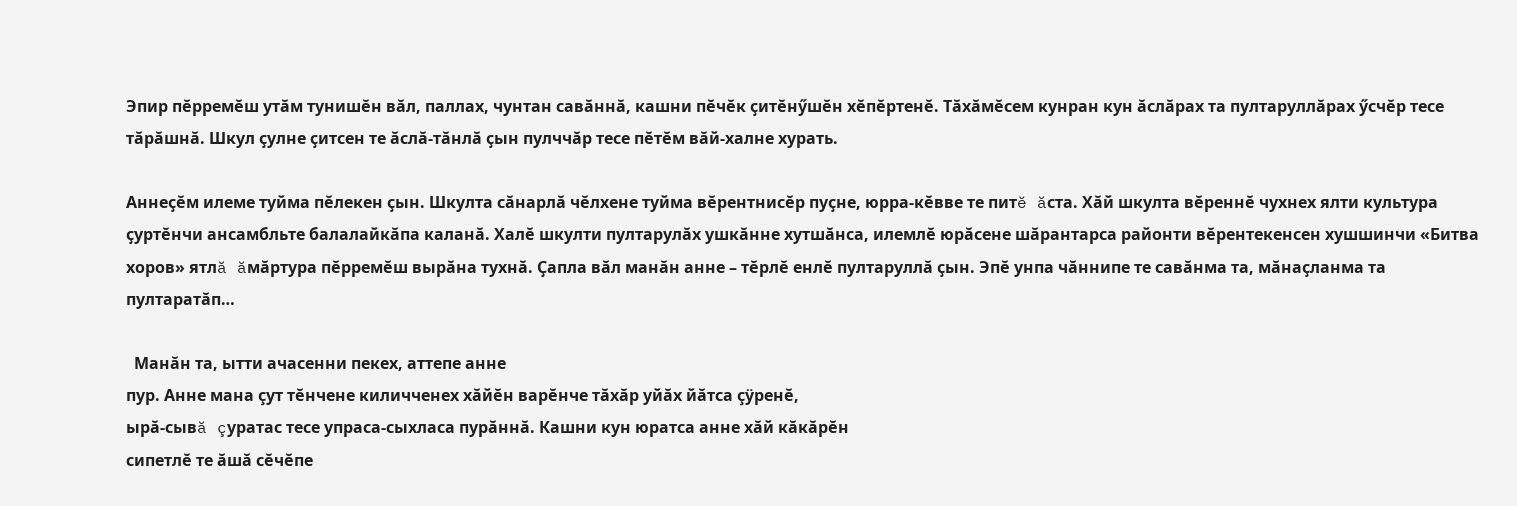Эпир пĕрремĕш утăм тунишĕн вăл, паллах, чунтан савăннă, кашни пĕчĕк ҫитĕнӳшĕн хĕпĕртенĕ. Тăхăмĕсем кунран кун ăслăрах та пултаруллăрах ӳсчĕр тесе тăрăшнă. Шкул ҫулне ҫитсен те ăслă-тăнлă ҫын пулччăр тесе пĕтĕм вăй-халне хурать.

Аннеҫĕм илеме туйма пĕлекен ҫын. Шкулта сăнарлă чĕлхене туйма вĕрентнисĕр пуҫне, юрра-кĕвве те питĕ ăста. Хăй шкулта вĕреннĕ чухнех ялти культура ҫуртĕнчи ансамбльте балалайкăпа каланă. Халĕ шкулти пултарулăх ушкăнне хутшăнса, илемлĕ юрăсене шăрантарса районти вĕрентекенсен хушшинчи «Битва хоров» ятлă ăмăртура пĕрремĕш вырăна тухнă. Ҫапла вăл манăн анне – тĕрлĕ енлĕ пултаруллă ҫын. Эпĕ унпа чăннипе те савăнма та, мăнаҫланма та пултаратăп…

  Манăн та, ытти ачасенни пекех, аттепе анне
пур. Анне мана çут тĕнчене киличченех хăйĕн варĕнче тăхăр уйăх йăтса çÿренĕ,
ырă-сывă çуратас тесе упраса-сыхласа пурăннă. Кашни кун юратса анне хăй кăкăрĕн
сипетлĕ те ăшă сĕчĕпе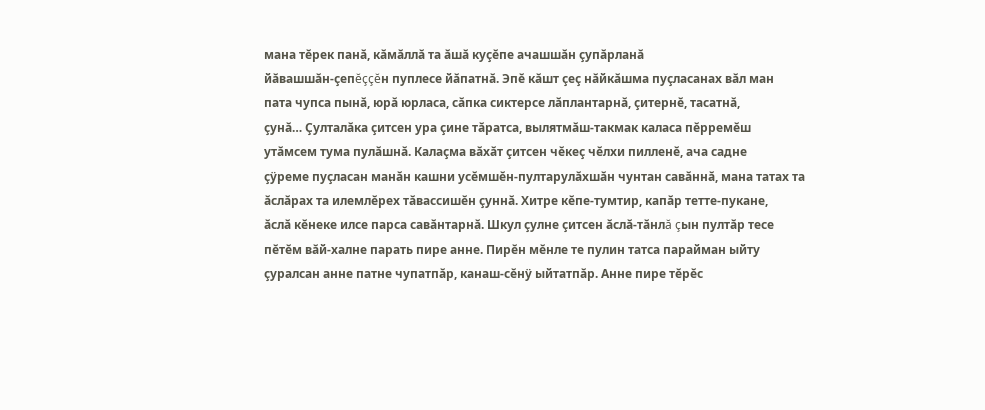мана тĕрек панă, кăмăллă та ăшă куçĕпе ачашшăн çупăрланă
йăвашшăн-çепĕççĕн пуплесе йăпатнă. Эпĕ кăшт çеç нăйкăшма пуçласанах вăл ман
пата чупса пынă, юрă юрласа, сăпка сиктерсе лăплантарнă, çитернĕ, тасатнă,
çунă… Çулталăка çитсен ура çине тăратса, вылятмăш-такмак каласа пĕрремĕш
утăмсем тума пулăшнă. Калаçма вăхăт çитсен чĕкеç чĕлхи пилленĕ, ача садне
çÿреме пуçласан манăн кашни усĕмшĕн-пултарулăхшăн чунтан савăннă, мана татах та
ăслăрах та илемлĕрех тăвассишĕн çуннă. Хитре кĕпе-тумтир, капăр тетте-пукане,
ăслă кĕнеке илсе парса савăнтарнă. Шкул çулне çитсен ăслă-тăнлă çын пултăр тесе
пĕтĕм вăй-халне парать пире анне. Пирĕн мĕнле те пулин татса парайман ыйту
çуралсан анне патне чупатпăр, канаш-сĕнÿ ыйтатпăр. Анне пире тĕрĕс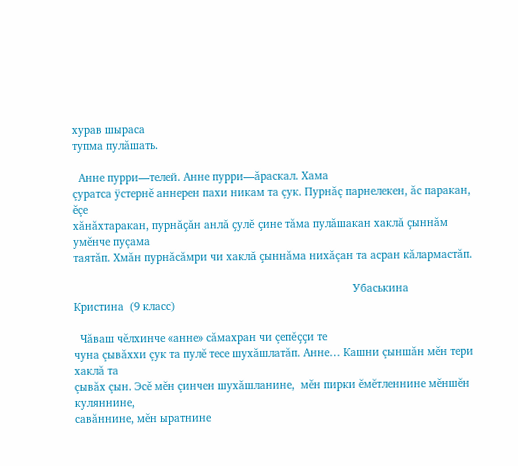хурав шыраса
тупма пулăшать.

  Анне пурри—телей. Анне пурри—ăраскал. Хама
çуратса ÿстернĕ аннерен пахи никам та çук. Пурнăç парнелекен, ăс паракан, ĕçе
хăнăхтаракан, пурнăçăн анлă çулĕ çине тăма пулăшакан хаклă çыннăм умĕнче пуçама
таятăп. Хмăн пурнăсăмри чи хаклă çыннăма нихăçан та асран кăлармастăп.

                                                                                             Убаськина
Кристина  (9 класс)

  Чăваш чĕлхинче «анне» сăмахран чи çепĕççи те
чуна çывăххи çук та пулĕ тесе шухăшлатăп. Анне… Кашни çыншăн мĕн тери хаклă та
çывăх çын. Эсĕ мĕн çинчен шухăшланине,  мĕн пирки ĕмĕтленнине мĕншĕн куляннине,
савăннине, мĕн ыратнине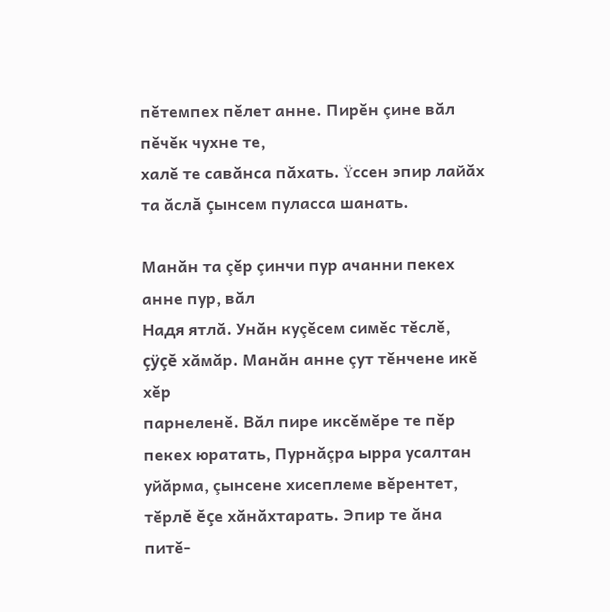пĕтемпех пĕлет анне. Пирĕн çине вăл пĕчĕк чухне те,
халĕ те савăнса пăхать. Ϋссен эпир лайăх та ăслă çынсем пуласса шанать.

Манăн та çĕр çинчи пур ачанни пекех анне пур, вăл
Надя ятлă. Унăн куçĕсем симĕс тĕслĕ, çÿçĕ хăмăр. Манăн анне çут тĕнчене икĕ хĕр
парнеленĕ. Вăл пире иксĕмĕре те пĕр пекех юратать, Пурнăçра ырра усалтан
уйăрма, çынсене хисеплеме вĕрентет, тĕрлĕ ĕçе хăнăхтарать. Эпир те ăна
питĕ-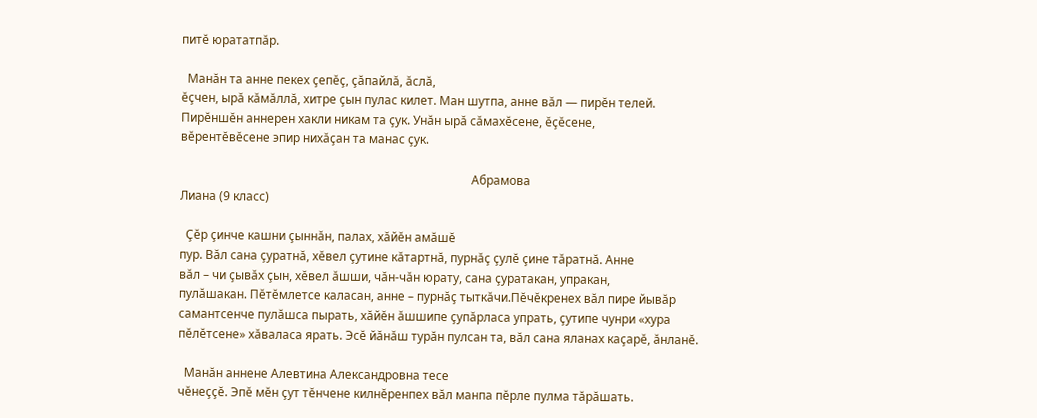питĕ юрататпăр.

  Манăн та анне пекех çепĕç, çăпайлă, ăслă,
ĕçчен, ырă кăмăллă, хитре çын пулас килет. Ман шутпа, анне вăл — пирĕн телей.
Пирĕншĕн аннерен хакли никам та çук. Унăн ырă сăмахĕсене, ĕçĕсене,
вĕрентĕвĕсене эпир нихăçан та манас çук.

                                                                                                 Абрамова
Лиана (9 класс)

  Çĕр çинче кашни çыннăн, палах, хăйĕн амăшĕ
пур. Вăл сана çуратнă, хĕвел çутине кăтартнă, пурнăç çулĕ çине тăратнă. Анне
вăл – чи çывăх çын, хĕвел ăшши, чăн-чăн юрату, сана çуратакан, упракан,
пулăшакан. Пĕтĕмлетсе каласан, анне – пурнăç тыткăчи.Пĕчĕкренех вăл пире йывăр
самантсенче пулăшса пырать, хăйĕн ăшшипе çупăрласа упрать, çутипе чунри «хура
пĕлĕтсене» хăваласа ярать. Эсĕ йăнăш турăн пулсан та, вăл сана яланах каçарĕ, ăнланĕ.

  Манăн аннене Алевтина Александровна тесе
чĕнеççĕ. Эпĕ мĕн çут тĕнчене килнĕренпех вăл манпа пĕрле пулма тăрăшать.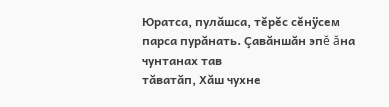Юратса, пулăшса, тĕрĕс сĕнÿсем парса пурăнать. Çавăншăн эпĕ ăна чунтанах тав
тăватăп, Хăш чухне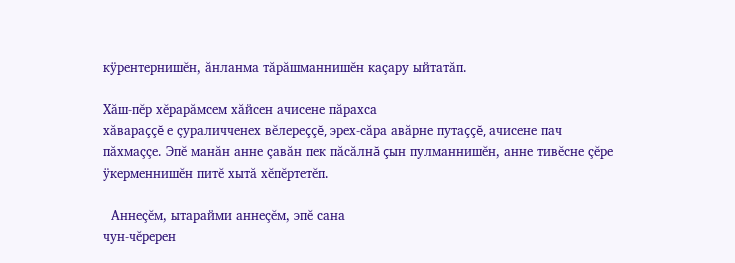кÿрентернишĕн, ăнланма тăрăшманнишĕн каçару ыйтатăп.

Хăш-пĕр хĕрарăмсем хăйсен ачисене пăрахса
хăвараççĕ е çураличченех вĕлереççĕ, эрех-сăра авăрне путаççĕ, ачисене пач
пăхмаççе. Эпĕ манăн анне çавăн пек пăсăлнă çын пулманнишĕн, анне тивĕсне çĕре
ÿкерменнишĕн питĕ хытă хĕпĕртетĕп.

  Аннеçĕм, ытарайми аннеçĕм, эпĕ сана
чун-чĕререн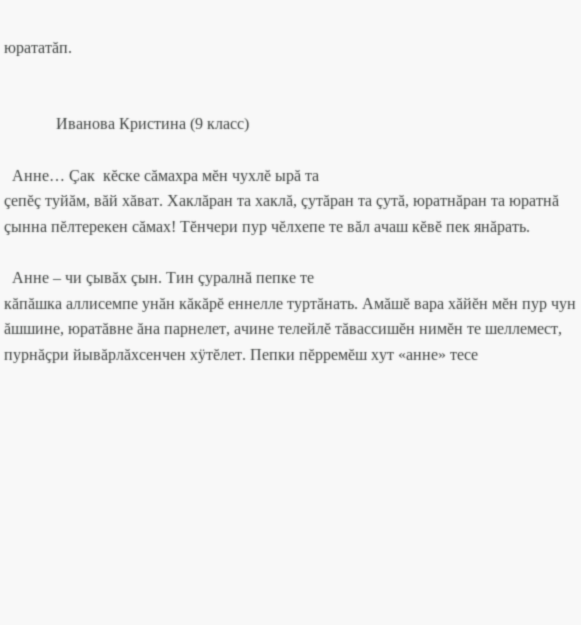юрататăп.


             Иванова Кристина (9 класс)

  Анне… Çак  кĕске сăмахра мĕн чухлĕ ырă та
çепĕç туйăм, вăй хăват. Хаклăран та хаклă, çутăран та çутă, юратнăран та юратнă
çынна пĕлтерекен сăмах! Тĕнчери пур чĕлхепе те вăл ачаш кĕвĕ пек янăрать.

  Анне – чи çывăх çын. Тин çуралнă пепке те
кăпăшка аллисемпе унăн кăкăрĕ еннелле туртăнать. Амăшĕ вара хăйĕн мĕн пур чун
ăшшине, юратăвне ăна парнелет, ачине телейлĕ тăвассишĕн нимĕн те шеллемест,
пурнăçри йывăрлăхсенчен хÿтĕлет. Пепки пĕрремĕш хут «анне» тесе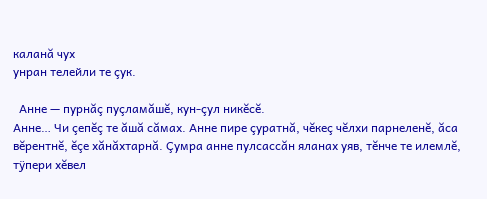каланă чух
унран телейли те çук.

  Анне — пурнăç пуçламăшĕ, кун-çул никĕсĕ.
Анне… Чи çепĕç те ăшă сăмах. Анне пире çуратнă, чĕкеç чĕлхи парнеленĕ, ăса
вĕрентнĕ, ĕçе хăнăхтарнă. Çумра анне пулсассăн яланах уяв, тĕнче те илемлĕ,
тÿпери хĕвел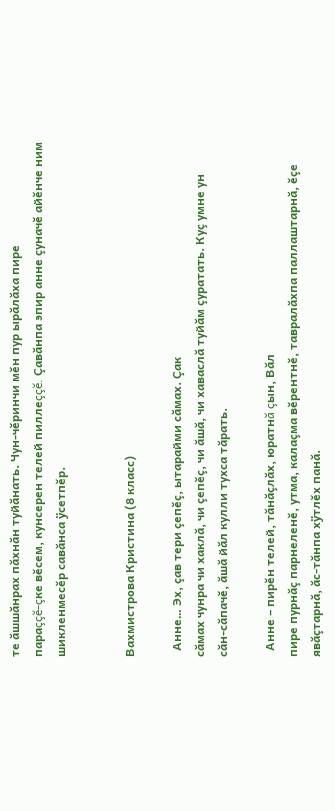те ăшшăнрах пăхнăн туйăнать. Чун-чĕринчи мĕн пур ырăлăха пире
параççĕ-çке вĕсем, кунсерен телей пиллеççĕ. Çавăнпа эпир анне çуначĕ айĕнче ним
шикленмесĕр савăнса ÿсетпĕр.


Вахмистрова Кристина (8 класс)

  Анне… Эх, çав тери çепĕç, ытарайми сăмах. Çак
сăмах чунра чи хаклă, чи çепĕç, чи ăшă, чи хаваслă туйăм çуратать. Куç умне ун
сăн-сăпачĕ, ăшă йăл кулли тухса тăрать.

  Анне – пирĕн телей, тăнăçлăх, юратнă çын, Вăл
пире пурнăç парнеленĕ, утма, калаçма вĕрентнĕ, тавралăхпа паллаштарнă, ĕçе
явăçтарнă, ăс-тăнпа хÿтлĕх панă.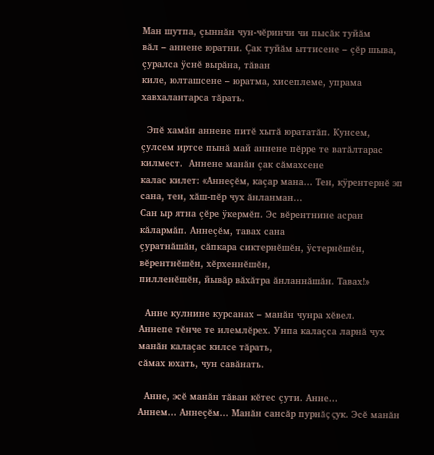Ман шутпа, çыннăн чун-чĕринчи чи пысăк туйăм
вăл – аннене юратни. Çак туйăм ыттисене – çĕр шыва, çуралса ÿснĕ вырăна, тăван
киле, юлташсене – юратма, хисеплеме, упрама хавхалантарса тăрать.

  Эпĕ хамăн аннене питĕ хытă юрататăп. Кунсем,
çулсем иртсе пынă май аннене пĕрре те ватăлтарас килмест.  Аннене манăн çак сăмахсене
калас килет: «Аннеçĕм, каçар мана… Тен, кÿрентернĕ эп сана, тен, хăш-пĕр чух ăнланман…
Сан ыр ятна çĕре ÿкермĕп. Эс вĕрентнине асран кăлармăп. Аннеçĕм, тавах сана
çуратнăшăн, сăпкара сиктернĕшĕн, ÿстернĕшĕн, вĕрентнĕшĕн, хĕрхеннĕшĕн,
пилленĕшĕн, йывăр вăхăтра ăнланнăшăн. Тавах!»

  Анне кулнине курсанах – манăн чунра хĕвел.
Аннепе тĕнче те илемлĕрех. Унпа калаçса ларнă чух манăн калаçас килсе тăрать,
сăмах юхать, чун савăнать.

  Анне, эсĕ манăн тăван кĕтес çути. Анне…
Аннем… Аннеçĕм… Манăн сансăр пурнăç çук. Эсĕ манăн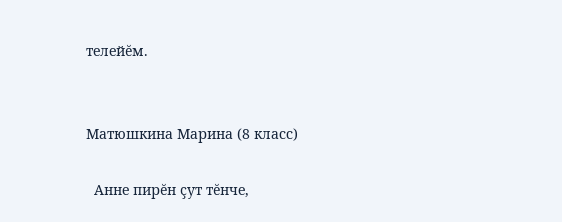телейĕм.


Матюшкина Марина (8 класс)

  Анне пирĕн çут тĕнче,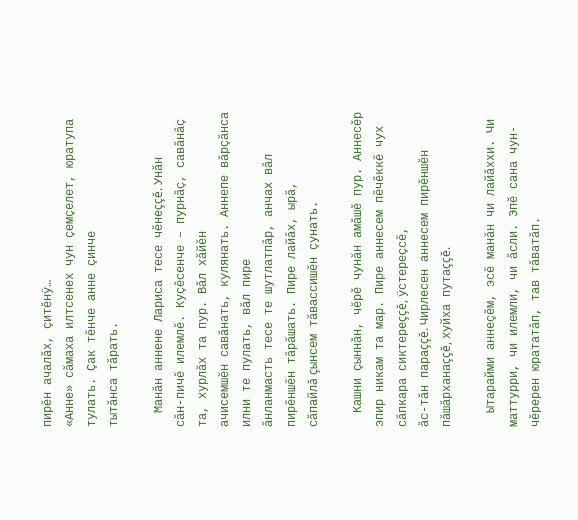пирĕн ачалăх, çитĕнÿ…
«Анне» сăмаха илтсенех чун çемçелет, юратупа тулать. Çак тĕнче анне çинче
тытăнса тăрать.

  Манăн аннене Лариса тесе чĕнеççĕ. Унăн
сăн-пичĕ илемлĕ. Куçĕсенче – пурнăç, савăнăç та, хурлăх та пур. Вăл хăйĕн
ачисемшĕн савăнать, кулянать. Аннепе вăрçăнса илни те пулать, вăл пире
ăнланмасть тесе те шутлатпăр, анчах вăл пирĕншĕн тăрăшать. Пире лайăх, ырă,
сăпайлă çынсем тăвассишĕн çунать.

  Кашни çыннăн, чĕрĕ чунăн амăшĕ пур. Аннесĕр
эпир никам та мар. Пире аннесем пĕчĕккĕ чух сăпкара сиктереççĕ, ÿстереçсĕ,
ăс-тăн параççĕ. Чирлесен аннесем пирĕншĕн пăшăрханаççĕ, хуйха путаççĕ.

  Ытарайми аннеçĕм, эсĕ манăн чи лайăххи. Чи
маттурри, чи илемли, чи ăсли. Эпĕ сана чун-чĕререн юрататăп, тав тăватăп.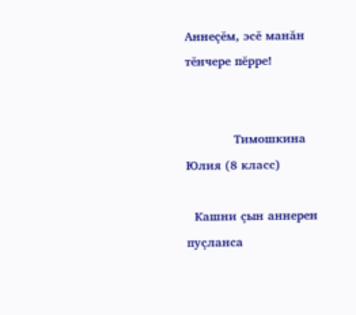Аннеçĕм, эсĕ манăн тĕнчере пĕрре!


            Тимошкина Юлия (8 класс)

  Кашни çын аннерен пуçланса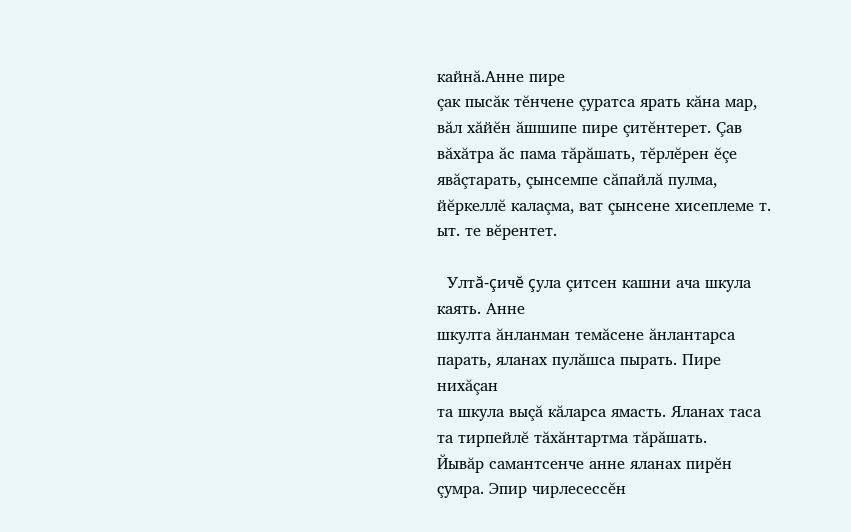кайнă.Анне пире
çак пысăк тĕнчене çуратса ярать кăна мар, вăл хăйĕн ăшшипе пире çитĕнтерет. Çав
вăхăтра ăс пама тăрăшать, тĕрлĕрен ĕçе явăçтарать, çынсемпе сăпайлă пулма,
йĕркеллĕ калаçма, ват çынсене хисеплеме т. ыт. те вĕрентет.

  Ултă-çичĕ çула çитсен кашни ача шкула каять. Анне
шкулта ăнланман темăсене ăнлантарса парать, яланах пулăшса пырать. Пире нихăçан
та шкула выçă кăларса ямасть. Яланах таса та тирпейлĕ тăхăнтартма тăрăшать.
Йывăр самантсенче анне яланах пирĕн çумра. Эпир чирлесессĕн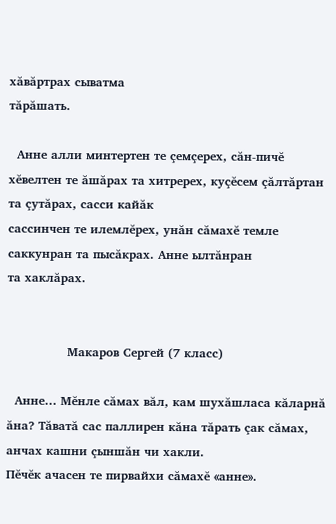хăвăртрах сыватма
тăрăшать.

  Анне алли минтертен те çемçерех, сăн-пичĕ
хĕвелтен те ăшăрах та хитререх, куçĕсем çăлтăртан та çутăрах, сасси кайăк
сассинчен те илемлĕрех, унăн сăмахĕ темле саккунран та пысăкрах. Анне ылтăнран
та хаклăрах.


               Макаров Сергей (7 класс)

  Анне… Мĕнле сăмах вăл, кам шухăшласа кăларнă
ăна? Тăватă сас паллирен кăна тăрать çак сăмах, анчах кашни çыншăн чи хакли.
Пĕчĕк ачасен те пирвайхи сăмахĕ «анне».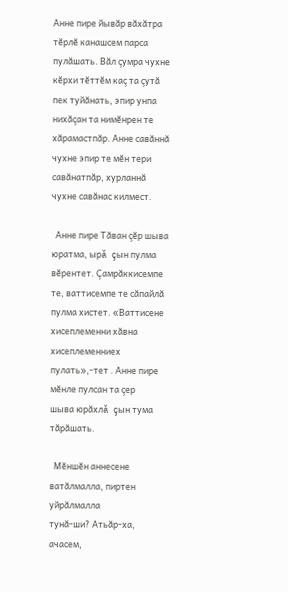Анне пире йывăр вăхăтра тĕрлĕ канашсем парса
пулăшать. Вăл çумра чухне кĕрхи тĕттĕм каç та çутă пек туйăнать, эпир унпа
нихăçан та нимĕнрен те хăрамастпăр. Анне савăннă чухне эпир те мĕн тери
савăнатпăр, хурланнă чухне савăнас килмест.

  Анне пире Тăван çĕр шыва юратма, ырă çын пулма
вĕрентет. Çамрăккисемпе те, ваттисемпе те сăпайлă пулма хистет. «Ваттисене
хисеплеменни хăвна хисеплеменниех пулать»,-тет . Анне пире мĕнле пулсан та çер
шыва юрăхлă çын тума тăрăшать.

  Мĕншĕн аннесене ватăлмалла, пиртен уйрăлмалла
тунă-ши? Атьăр-ха, ачасем,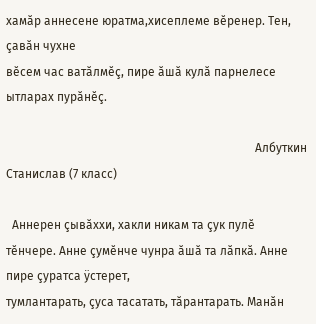хамăр аннесене юратма,хисеплеме вĕренер. Тен, çавăн чухне
вĕсем час ватăлмĕç, пире ăшă кулă парнелесе ытларах пурăнĕç.

                                                                                   Албуткин
Станислав (7 класс)

  Аннерен çывăххи, хакли никам та çук пулĕ
тĕнчере. Анне çумĕнче чунра ăшă та лăпкă. Анне пире çуратса ÿстерет,
тумлантарать, çуса тасатать, тăрантарать. Манăн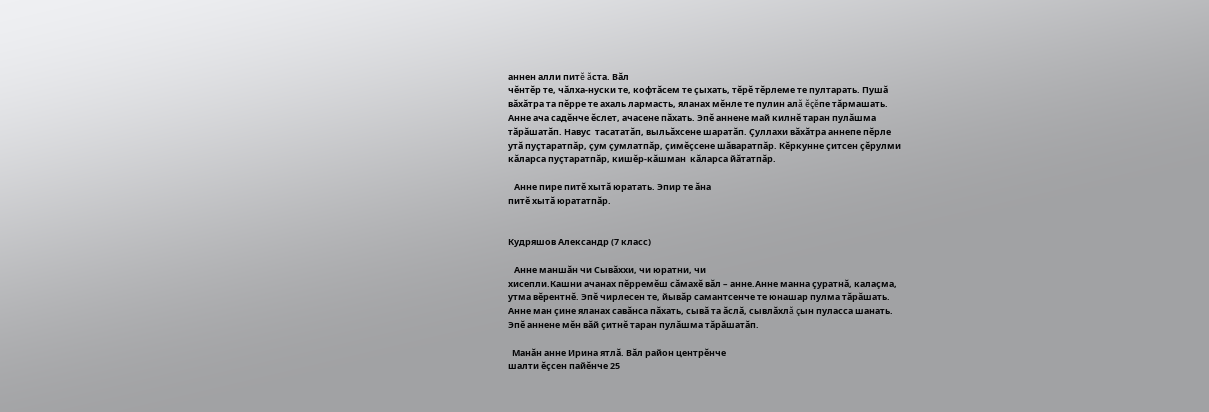аннен алли питĕ ăста. Вăл
чĕнтĕр те, чăлха-нуски те, кофтăсем те çыхать, тĕрĕ тĕрлеме те пултарать. Пушă
вăхăтра та пĕрре те ахаль лармасть, яланах мĕнле те пулин алă ĕçĕпе тăрмашать.
Анне ача садĕнче ĕслет, ачасене пăхать. Эпĕ аннене май килнĕ таран пулăшма
тăрăшатăп. Навус  тасататăп, выльăхсене шаратăп. Çуллахи вăхăтра аннепе пĕрле
утă пуçтаратпăр, çум çумлатпăр, çимĕçсене шăваратпăр. Кĕркунне çитсен çĕрулми
кăларса пуçтаратпăр, кишĕр-кăшман  кăларса йăтатпăр.

   Анне пире питĕ хытă юратать. Эпир те ăна
питĕ хытă юрататпăр.


Кудряшов Александр (7 класс)

   Анне маншăн чи Сывăххи, чи юратни, чи
хисепли.Кашни ачанах пĕрремĕш сăмахĕ вăл – анне.Анне манна çуратнă, калаçма,
утма вĕрентнĕ. Эпĕ чирлесен те, йывăр самантсенче те юнашар пулма тăрăшать.
Анне ман çине яланах савăнса пăхать, сывă та ăслă, сывлăхлă çын пуласса шанать.
Эпĕ аннене мĕн вăй çитнĕ таран пулăшма тăрăшатăп.

  Манăн анне Ирина ятлă. Вăл район центрĕнче
шалти ĕçсен пайĕнче 25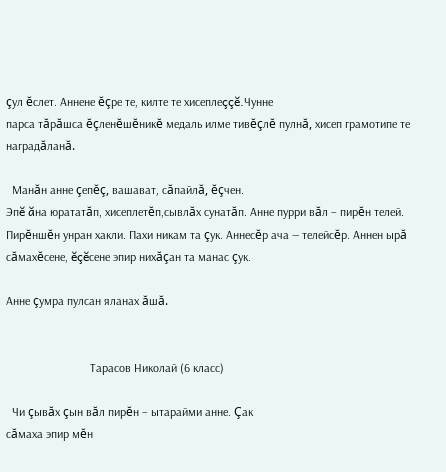çул ĕслет. Аннене ĕçре те, килте те хисеплеççĕ.Чунне
парса тăрăшса ĕçленĕшĕникĕ медаль илме тивĕçлĕ пулнă, хисеп грамотипе те
наградăланă.

  Манăн анне çепĕç, вашават, сăпайлă, ĕçчен.
Эпĕ ăна юрататăп, хисеплетĕп,сывлăх сунатăп. Анне пурри вăл – пирĕн телей.
Пирĕншĕн унран хакли. Пахи никам та çук. Аннесĕр ача — телейсĕр. Аннен ырă
сăмахĕсене, ĕçĕсене эпир нихăçан та манас çук.

Анне çумра пулсан яланах ăшă.


                            Тарасов Николай (6 класс)

  Чи çывăх çын вăл пирĕн – ытарайми анне. Çак
сăмаха эпир мĕн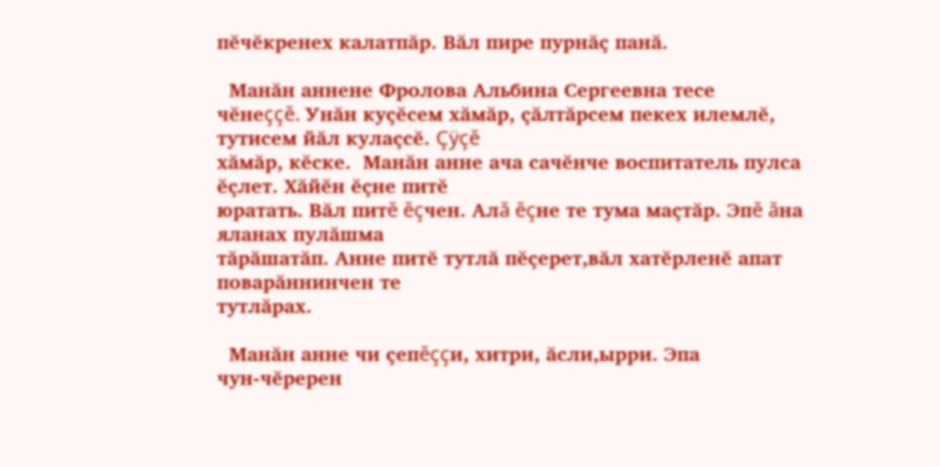пĕчĕкренех калатпăр. Вăл пире пурнăç панă.

  Манăн аннене Фролова Альбина Сергеевна тесе
чĕнеççĕ. Унăн куçĕсем хăмăр, çăлтăрсем пекех илемлĕ, тутисем йăл кулаçсĕ. Çÿçĕ
хăмăр, кĕске.  Манăн анне ача сачĕнче воспитатель пулса ĕçлет. Хăйĕн ĕçне питĕ
юратать. Вăл питĕ ĕçчен. Алă ĕçне те тума маçтăр. Эпĕ ăна яланах пулăшма
тăрăшатăп. Анне питĕ тутлă пĕçерет,вăл хатĕрленĕ апат поварăннинчен те
тутлăрах.

  Манăн анне чи çепĕççи, хитри, ăсли,ырри. Эпа
чун-чĕререн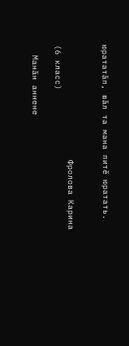юрататăп, вăл та мана питĕ юратать.


                       Фролова Карина (6 класс)

  Манăн аннене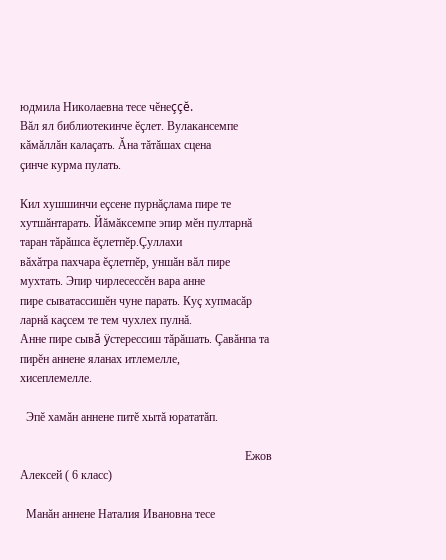юдмила Николаевна тесе чĕнеççĕ.
Вăл ял библиотекинче ĕçлет. Вулакансемпе кăмăллăн калаçать. Ăна тăтăшах сцена
çинче курма пулать.

Кил хушшинчи еçсене пурнăçлама пире те
хутшăнтарать. Йăмăксемпе эпир мĕн пултарнă таран тăрăшса ĕçлетпĕр.Çуллахи
вăхăтра пахчара ĕçлетпĕр, уншăн вăл пире мухтать. Эпир чирлесессĕн вара анне
пире сыватассишĕн чуне парать. Куç хупмасăр ларнă каçсем те тем чухлех пулнă.
Анне пире сывă ÿстерессиш тăрăшать. Çавăнпа та пирĕн аннене яланах итлемелле,
хисеплемелле.

  Эпĕ хамăн аннене питĕ хытă юрататăп.

                                                                           Ежов
Алексей ( 6 класс)

  Манăн аннене Наталия Ивановна тесе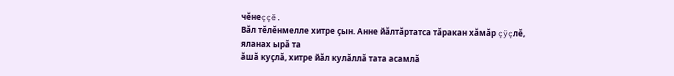чĕнеççĕ.
Вăл тĕлĕнмелле хитре çын. Анне йăлтăртатса тăракан хăмăр çÿçлĕ, яланах ырă та
ăшă куçлă, хитре йăл кулăллă тата асамлă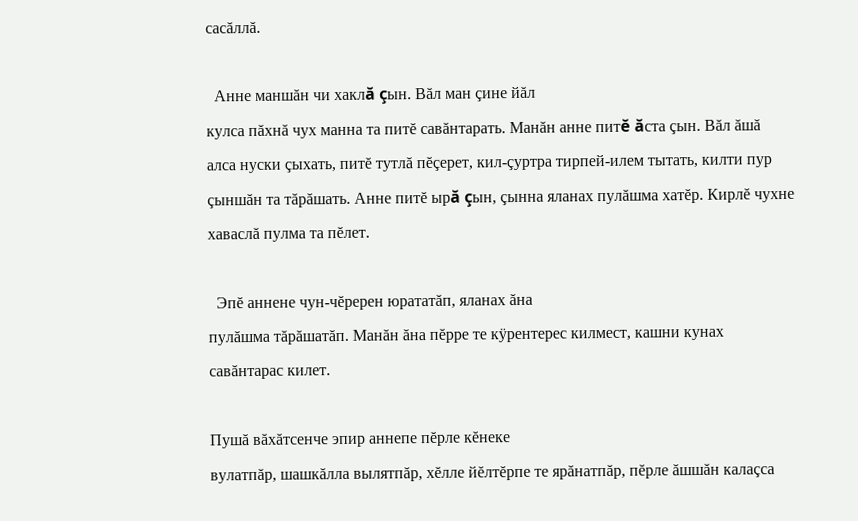сасăллă.

  Анне маншăн чи хаклă çын. Вăл ман çине йăл
кулса пăхнă чух манна та питĕ савăнтарать. Манăн анне питĕ ăста çын. Вăл ăшă
алса нуски çыхать, питĕ тутлă пĕçерет, кил-çуртра тирпей-илем тытать, килти пур
çыншăн та тăрăшать. Анне питĕ ырă çын, çынна яланах пулăшма хатĕр. Кирлĕ чухне
хаваслă пулма та пĕлет.

  Эпĕ аннене чун-чĕререн юрататăп, яланах ăна
пулăшма тăрăшатăп. Манăн ăна пĕрре те кÿрентерес килмест, кашни кунах
савăнтарас килет.

Пушă вăхăтсенче эпир аннепе пĕрле кĕнеке
вулатпăр, шашкăлла вылятпăр, хĕлле йĕлтĕрпе те ярăнатпăр, пĕрле ăшшăн калаçса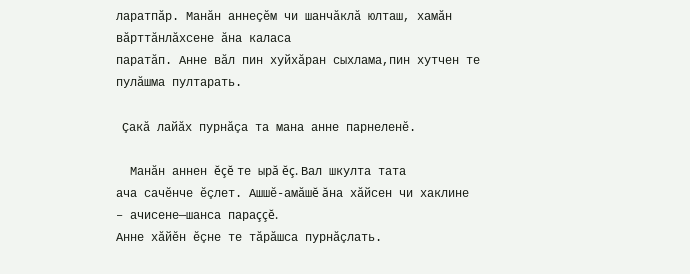ларатпăр. Манăн аннеçĕм чи шанчăклă юлташ, хамăн вăрттăнлăхсене ăна каласа
паратăп. Анне вăл пин хуйхăран сыхлама,пин хутчен те пулăшма пултарать.

  Çакă лайăх пурнăçа та мана анне парнеленĕ.

  Манăн аннен ĕçĕ те ырă ĕç. Вал шкулта тата
ача сачĕнче ĕçлет. Ашшĕ-амăшĕ ăна хăйсен чи хаклине – ачисене—шанса параççĕ.
Анне хăйĕн ĕçне те тăрăшса пурнăçлать.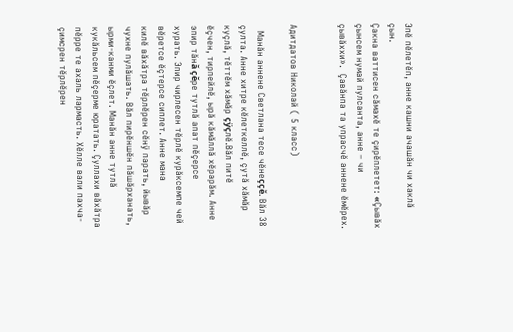Эпĕ пĕлетĕп, анне кашни ачашăн чи хаклă çын.
Çакна ваттисен сăмахĕ те çирĕплетет: «Çывăх çынсем нумай пулсанта, анне – чи
çывăххи».  Çавăнпа та упрасчĕ аннене ĕмĕрех.


Адитдатов Николай ( 5 класс)

  Манăн аннене Светлана тесе чĕнеççĕ. Вăл 38
çулта. Анне хитре кĕлеткеллĕ, çутă хăмăр куçлă, тĕттĕм хăмăр çÿçлĕ.Вăл питĕ
ĕçчен, тирпейлĕ, ырă кăмăллă хĕрарăм. Анне эпир тăнă çĕре тутлă апат пĕçерсе
хурать. Эпир чирлесен тĕрлĕ курăксемпе чей вĕретсе ĕçтерсе сиплет. Анне мана
килĕ вăхăтра тĕрлĕрен сĕнÿ парать, йывăр чухне пулăшать. Вăл пирĕншĕн пăшăрханать,
ырми-канми ĕçлет. Манăн анне тутлă кукăльсем пĕçерме юратать. Çуллахи вăхăтра
пĕрре те ахаль лармасть. Хĕлле вали пахча-çимсрен тĕрлĕрен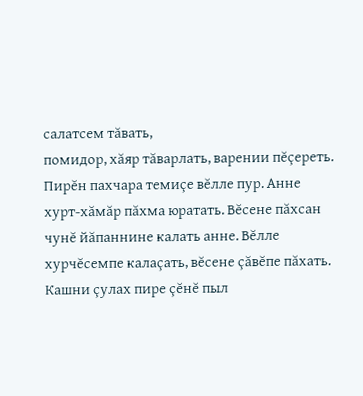салатсем тăвать,
помидор, хăяр тăварлать, варении пĕçереть. Пирĕн пахчара темиçе вĕлле пур. Анне
хурт-хăмăр пăхма юратать. Вĕсене пăхсан чунĕ йăпаннине калать анне. Вĕлле
хурчĕсемпе калаçать, вĕсене çăвĕпе пăхать. Кашни çулах пире çĕнĕ пыл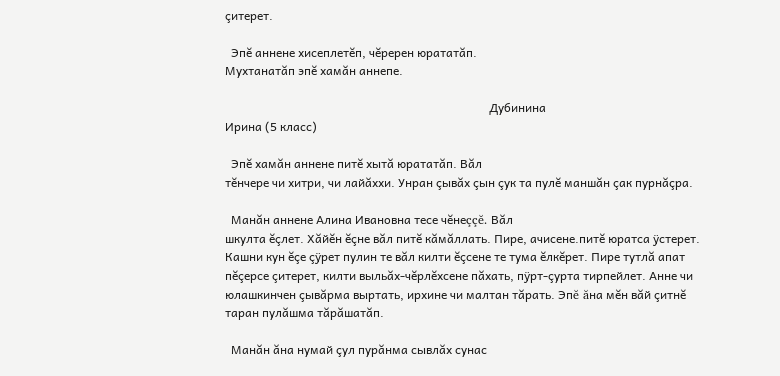çитерет.

  Эпĕ аннене хисеплетĕп, чĕререн юрататăп.
Мухтанатăп эпĕ хамăн аннепе.

                                                                                        Дубинина
Ирина (5 класс)

  Эпĕ хамăн аннене питĕ хытă юрататăп. Вăл
тĕнчере чи хитри, чи лайăххи. Унран çывăх çын çук та пулĕ маншăн çак пурнăçра.

  Манăн аннене Алина Ивановна тесе чĕнеççĕ. Вăл
шкулта ĕçлет. Хăйĕн ĕçне вăл питĕ кăмăллать. Пире, ачисене.питĕ юратса ÿстерет.
Кашни кун ĕçе çÿрет пулин те вăл килти ĕçсене те тума ĕлкĕрет. Пире тутлă апат
пĕçерсе çитерет, килти выльăх-чĕрлĕхсене пăхать, пÿрт-çурта тирпейлет. Анне чи
юлашкинчен çывăрма выртать, ирхине чи малтан тăрать. Эпĕ ăна мĕн вăй çитнĕ
таран пулăшма тăрăшатăп.

  Манăн ăна нумай çул пурăнма сывлăх сунас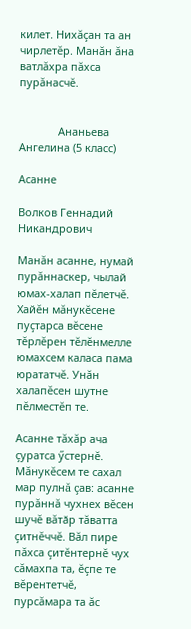килет. Нихăçан та ан чирлетĕр. Манăн ăна ватлăхра пăхса пурăнасчĕ.


             Ананьева Ангелина (5 класс)

Асанне

Волков Геннадий Никандрович

Манăн асанне, нумай пурăннаскер, чылай юмах-халап пĕлетчĕ. Хайĕн мăнукĕсене пуçтарса вĕсене тĕрлĕрен тĕлĕнмелле юмахсем каласа пама юрататчĕ. Унăн халапĕсен шутне пĕлместĕп те.

Асанне тăхăр ача çуратса ӳстернĕ. Мăнукĕсем те сахал мар пулнă çав: асанне пурăннă чухнех вĕсен шучĕ вăтӑр тăватта çитнĕччĕ. Вăл пире пăхса çитĕнтернĕ чух сăмахпа та, ĕçпе те вĕрентетчĕ, пурсăмара та ăс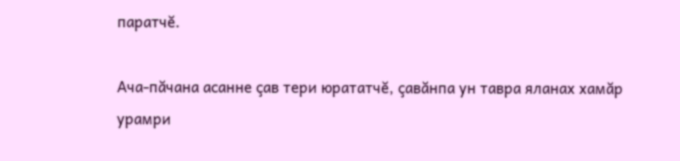паратчĕ.

Ача-пăчана асанне çав тери юрататчĕ, çавăнпа ун тавра яланах хамăр урамри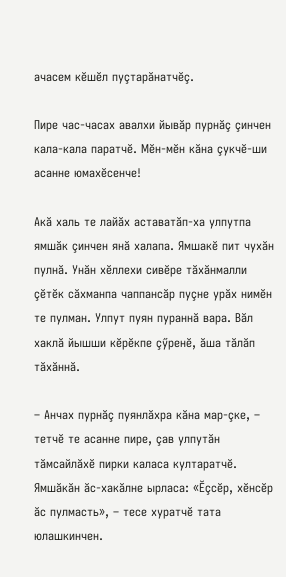ачасем кĕшĕл пуçтарăнатчĕç.

Пире час-часах авалхи йывӑр пурнăç çинчен кала-кала паратчĕ. Мĕн-мĕн кăна çукчĕ-ши асанне юмахĕсенче!

Акă халь те лайăх аставатăп-ха улпутпа ямшăк çинчен янă халапа. Ямшакĕ пит чухăн пулнă. Унăн хĕллехи сивĕре тăхăнмалли çĕтĕк сăхманпа чаппансăр пуçне урăх нимĕн те пулман. Улпут пуян пураннă вара. Вăл хаклă йышши кĕрĕкпе çӳренĕ, ăша тăлăп тăхăннă.

– Анчах пурнăç пуянлăхра кăна мар-çке, – тетчĕ те асанне пире, çав улпутăн тăмсайлăхĕ пирки каласа култаратчĕ. Ямшăкăн ăс-хакăлне ырласа: «Ĕçсĕр, хĕнсĕр ăс пулмасть», – тесе хуратчĕ тата юлашкинчен.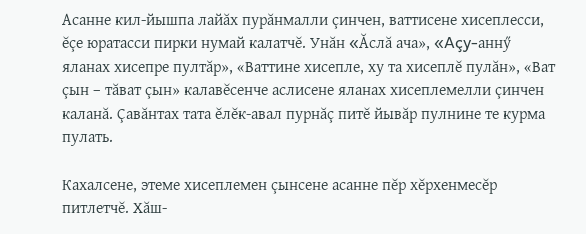Асанне кил-йышпа лайăх пурăнмалли çинчен, ваттисене хисеплесси, ĕçе юратасси пирки нумай калатчĕ. Унăн «Ăслă ача», «Açy-аннӳ яланах хисепре пултăр», «Ваттине хисепле, ху та хисеплĕ пулăн», «Ват çын – тăват çын» калавĕсенче аслисене яланах хисеплемелли çинчен каланă. Çавăнтах тата ĕлĕк-авал пурнăç питĕ йывăр пулнине те курма пулать.

Кахалсене, этеме хисеплемен çынсене асанне пĕр хĕрхенмесĕр питлетчĕ. Хăш-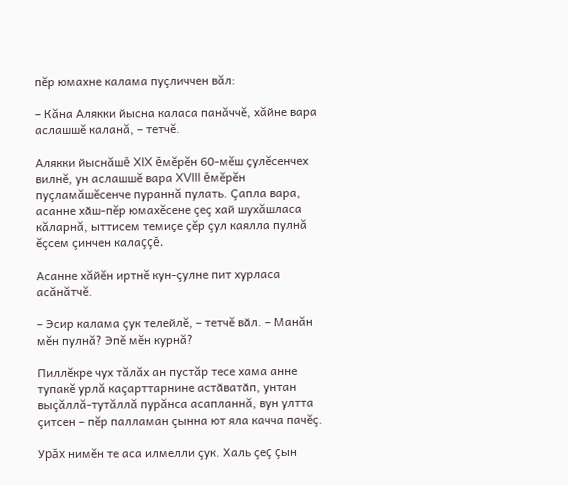пĕр юмахне калама пуçличчен вăл:

– Кăна Алякки йысна каласа панăччĕ, хăйне вара аслашшĕ каланă, – тетчĕ.

Алякки йыснăшĕ XIX ĕмĕрĕн 60-мĕш ҫулĕсенчех вилнĕ, ун аслашшĕ вара XVIII ĕмĕрĕн пуçламăшĕсенче пураннă пулать. Çапла вара, асанне хӑш-пĕр юмахĕсене çеç хай шухăшласа кăларнă, ыттисем темиҫе ҫĕр çул каялла пулнă ĕçсем çинчен калаççĕ.

Асанне хăйĕн иртнĕ кун-çулне пит хурласа асăнăтчĕ.

– Эсир калама çук телейлĕ, – тетчĕ вӑл. – Манăн мĕн пулнă? Эпĕ мĕн курнă?

Пиллĕкре чух тăлăх ан пустăр тесе хама анне тупакĕ урлă каçарттарнине астӑватӑп, унтан выçăллă-тутăллă пурăнса асапланнă, вун ултта çитсен – пĕр палламан çынна ют яла качча пачĕç.

Уpăx нимĕн те аса илмелли çук. Халь çеç çын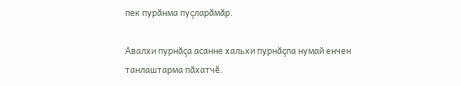пек пурăнма пуçларăмăр.

Авалхи пурнăçа асанне хальхи пурнăçпа нумай енчен танлаштарма пăхатчĕ.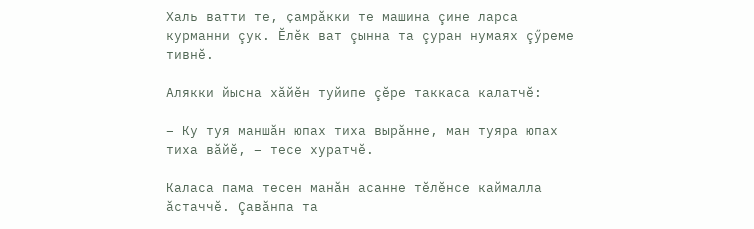Халь ватти те, ҫамрăкки те машина çине ларса курманни çук. Ĕлĕк ват çынна та çуран нумаях çӳреме тивнĕ.

Алякки йысна хăйĕн туйипе çĕре таккаса калатчĕ:

– Ку туя маншăн юпах тиха вырăнне, ман туяра юпах тиха вăйĕ, – тесе хуратчĕ.

Каласа пама тесен манăн асанне тĕлĕнсе каймалла ăстаччĕ. Çавăнпа та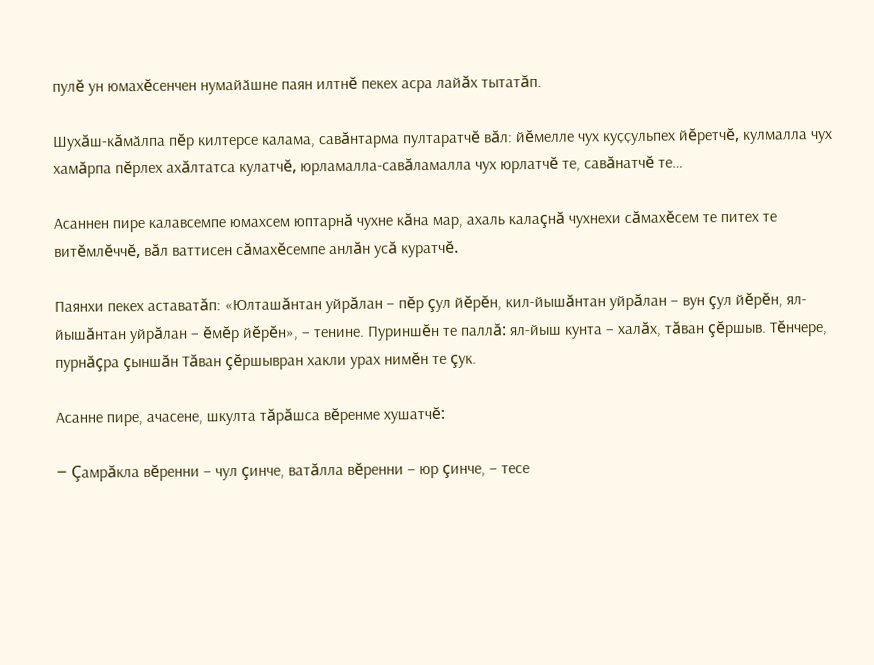пулĕ ун юмахĕсенчен нумайӑшне паян илтнĕ пекех асра лайăх тытатăп.

Шухăш-кăмӑлпа пĕр килтерсе калама, савăнтарма пултаратчĕ вăл: йĕмелле чух куҫҫульпех йĕретчĕ, кулмалла чух хамăрпа пĕрлех ахăлтатса кулатчĕ, юрламалла-савăламалла чух юрлатчĕ те, савăнатчĕ те…

Асаннен пире калавсемпе юмахсем юптарнă чухне кăна мар, ахаль калаçнă чухнехи сăмахĕсем те питех те витĕмлĕччĕ, вăл ваттисен сăмахĕсемпе анлăн усă куратчĕ.

Паянхи пекех аставатăп: «Юлташăнтан уйрăлан – пĕр çул йĕрĕн, кил-йышăнтан уйрăлан – вун çул йĕрĕн, ял-йышăнтан уйрăлан – ĕмĕр йĕрĕн», – тенине. Пуриншĕн те паллă: ял-йыш кунта – халăх, тăван çĕршыв. Тĕнчере, пурнăçра çыншăн Тăван çĕршывран хакли урах нимĕн те çук.

Асанне пире, ачасене, шкулта тăрăшса вĕренме хушатчĕ:

– Çамрăкла вĕренни – чул çинче, ватăлла вĕренни – юр çинче, – тесе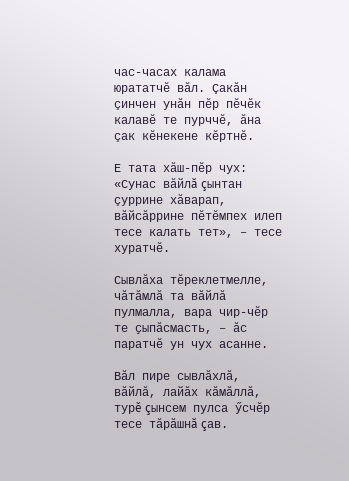час-часах калама юрататчĕ вăл. Çакăн çинчен унăн пĕр пĕчĕк калавĕ те пурччĕ, ăна çак кĕнекене кĕртнĕ.

Е тата хăш-пĕр чух: «Сунас вăйлă çынтан çуррине хăварап, вăйсăррине пĕтĕмпех илеп тесе калать тет», – тесе хуратчĕ.

Сывлăха тĕреклетмелле, чăтăмлă та вăйлă пулмалла, вара чир-чĕр те ҫыпăсмасть, – ăс паратчĕ ун чух асанне.

Вăл пире сывлăхлă, вăйлă, лайăх кăмăллă, турě çынсем пулса ӳсчĕр тесе тăрăшнă çав.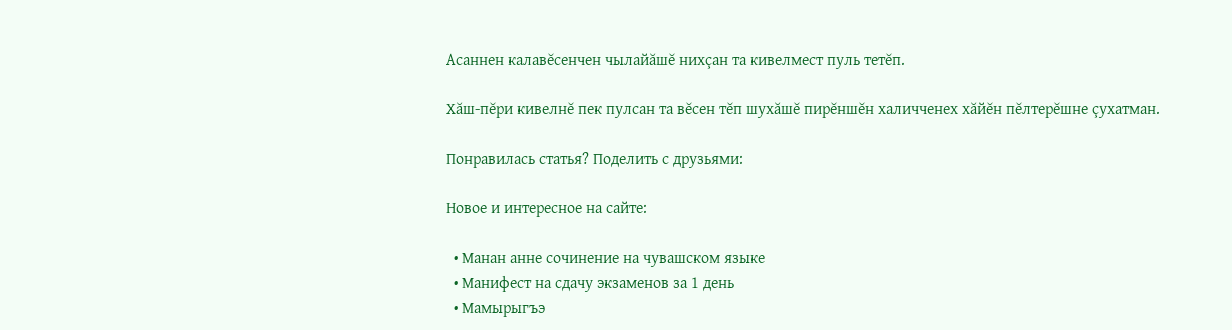Асаннен калавĕсенчен чылайăшĕ нихçан та кивелмест пуль тетĕп.

Хăш-пĕри кивелнĕ пек пулсан та вĕсен тĕп шухăшĕ пирĕншĕн халичченех хăйĕн пĕлтерĕшне çухатман.

Понравилась статья? Поделить с друзьями:

Новое и интересное на сайте:

  • Манан анне сочинение на чувашском языке
  • Манифест на сдачу экзаменов за 1 день
  • Мамырыгъэ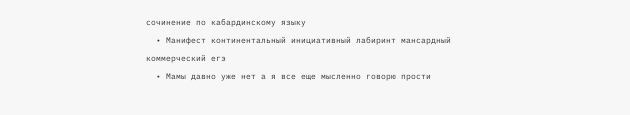сочинение по кабардинскому языку
  • Манифест континентальный инициативный лабиринт мансардный коммерческий егэ
  • Мамы давно уже нет а я все еще мысленно говорю прости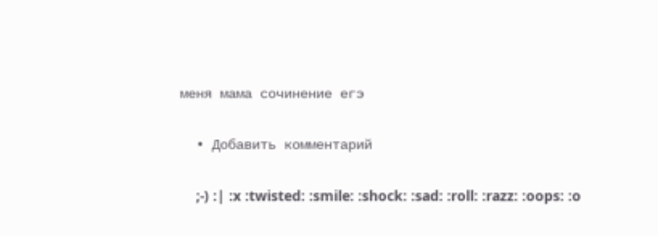меня мама сочинение егэ

  • Добавить комментарий

    ;-) :| :x :twisted: :smile: :shock: :sad: :roll: :razz: :oops: :o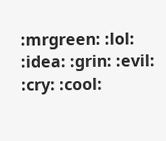:mrgreen: :lol: :idea: :grin: :evil: :cry: :cool: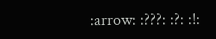:arrow: :???: :?: :!: